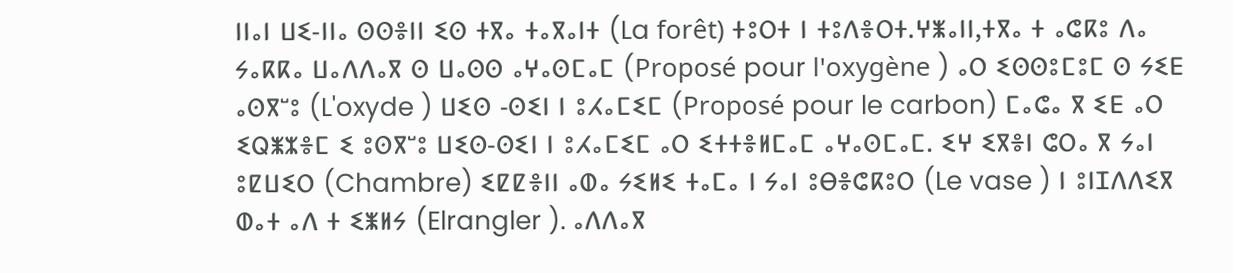ⵏⵏⴰⵏ ⵡⵉ-ⵏⵏⴰ ⵙⵙⴻⵏⵏ ⵉⵙ ⵜⴳⴰ ⵜⴰⴳⴰⵏⵜ (La forêt) ⵜⵓⵔⵜ ⵏ ⵜⵓⴷⴻⵔⵜ.ⵖⵥⴰⵏⵏ,ⵜⴳⴰ ⵜ ⴰⵛⴽⵓ ⴷⴰ ⵢⴰⴽⴽⴰ ⵡⴰⴷⴷⴰⴳ ⵙ ⵡⴰⵙⵙ ⴰⵖⴰⵙⵎⴰⵎ (Proposé pour l'oxygène ) ⴰⵔ ⵉⵙⵙⵓⵎⵓⵎ ⵙ ⵢⵉⴹ ⴰⵙⴳⵯⵓ (L'oxyde ) ⵡⵉⵙ -ⵙⵉⵏ ⵏ ⵓⵃⴰⵎⵉⵎ (Proposé pour le carbon) ⵎⴰⵛⴰ ⴳ ⵉⴹ ⴰⵔ ⵉⵕⵥⵣⴻⵎ ⵉ ⵓⵙⴳⵯⵓ ⵡⵉⵙ-ⵙⵉⵏ ⵏ ⵓⵃⴰⵎⵉⵎ ⴰⵔ ⵉⵜⵜⴻⵍⵎⴰⵎ ⴰⵖⴰⵙⵎⴰⵎ. ⵉⵖ ⵉⴳⴻⵏ ⵛⵔⴰ ⴳ ⵢⴰⵏ ⵓⵇⵡⵉⵔ (Chambre) ⵉⵇⵇⴻⵏⵏ ⴰⵀⴰ ⵢⵉⵍⵉ ⵜⴰⵎⴰ ⵏ ⵢⴰⵏ ⵓⴱⴻⵛⴽⵓⵔ (Le vase ) ⵏ ⵓⵏⵊⴷⴷⵉⴳ ⵀⴰⵜ ⴰⴷ ⵜ ⵉⵥⵍⵢ (Elrangler ). ⴰⴷⴷⴰⴳ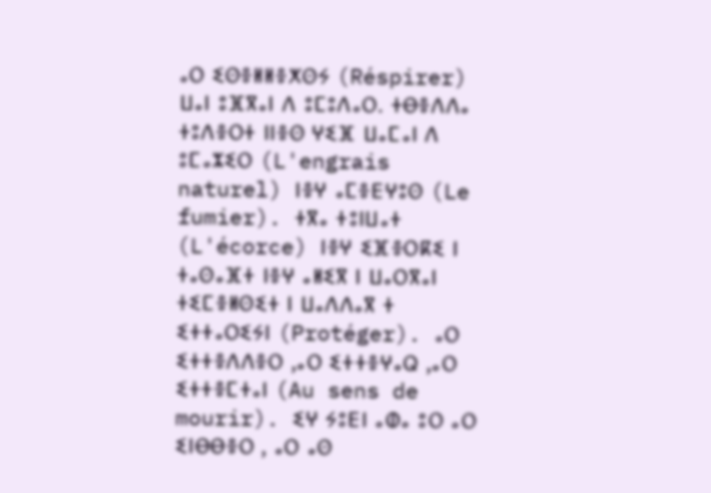ⴰⵔ ⵉⵙⴻⵍⵍⴻⵅⵙⵢ (Réspirer) ⵡⴰⵏ ⵓⴼⴳⴰⵏ ⴷ ⵓⵎⵓⴷⴰⵔ. ⵜⴱⴻⴷⴷⴰ ⵜⵓⴷⴻⵔⵜ ⵏⵏⴻⵙ ⵖⵉⴼ ⵡⴰⵎⴰⵏ ⴷ ⵓⵎⴰⵣⵉⵔ (L'engrais naturel) ⵏⴻⵖ ⴰⵎⴻⴹⵖⵓⵙ (Le fumier). ⵜⴳⴰ ⵜⵓⵏⵡⴰⵜ (L'écorce) ⵏⴻⵖ ⵉⴼⴻⵔⴽⵉ ⵏ ⵜⴰⵙⴰⴼⵜ ⵏⴻⵖ ⴰⵍⵉⴳ ⵏ ⵡⴰⵔⴳⴰⵏ ⵜⵉⵎⴻⵍⵙⵉⵜ ⵏ ⵡⴰⴷⴷⴰⴳ ⵜ ⵉⵜⵜⴰⵔⵉⵢⵏ (Protéger). ⴰⵔ ⵉⵜⵜⴻⴷⴷⴻⵔ ,ⴰⵔ ⵉⵜⵜⴻⵖⴰⵕ ,ⴰⵔ ⵉⵜⵜⴻⵎⵜⴰⵏ (Au sens de mourir). ⵉⵖ ⵢⵓⴹⵏ ⴰⵀⴰ ⵓⵔ ⴰⵔ ⵉⵏⴱⴱⴻⵔ , ⴰⵔ ⴰⵙ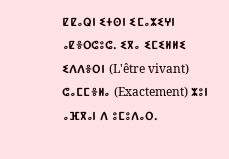ⵇⵇⴰⵕⵏ ⵉⵜⵙⵏ ⵉⵎⴰⵣⵉⵖⵏ ⴰⵇⴻⵔⵛⵓⵛ. ⵉⴳⴰ ⵉⵎⵉⵍⵍⵉ ⵉⴷⴷⴻⵔⵏ (L'être vivant) ⵛⴰⵎⵎⴻⵍⴰ (Exactement) ⵣⵓⵏ ⴰⴼⴳⴰⵏ ⴷ ⵓⵎⵓⴷⴰⵔ.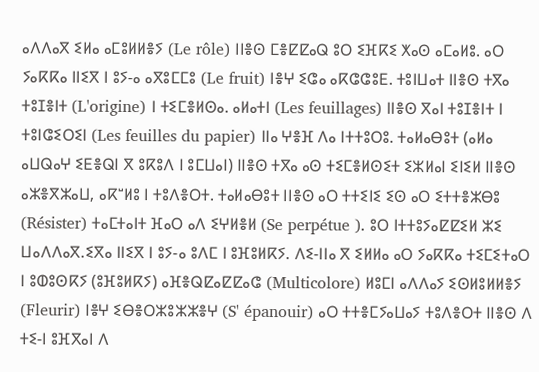ⴰⴷⴷⴰⴳ ⵉⵍⴰ ⴰⵎⵓⵍⵍⴻⵢ (Le rôle) ⵏⵏⴻⵙ ⵎⴻⵇⵇⴰⵕ ⵓⵔ ⵉⴼⴽⵉ ⵅⴰⵙ ⴰⵎⴰⵍⵓ. ⴰⵔ ⵢⴰⴽⴽⴰ ⵏⵏⵉⴳ ⵏ ⵓⵢ-ⴰ ⴰⴳⵓⵎⵎⵓ (Le fruit) ⵏⴻⵖ ⵉⵛⴰ ⴰⴽⵛⵛⵓⴹ. ⵜⵓⵏⵡⴰⵜ ⵏⵏⴻⵙ ⵜⴳⴰ ⵜⵓⵊⴻⵏⵜ (L'origine) ⵏ ⵜⵉⵎⴻⵍⵙⴰ. ⴰⵍⴰⵜⵏ (Les feuillages) ⵏⵏⴻⵙ ⴳⴰⵏ ⵜⵓⵊⴻⵏⵜ ⵏ ⵜⵓⵏⵛⵉⵔⵉⵏ (Les feuilles du papier) ⵏⵏⴰ ⵖⴻⴼ ⴷⴰ ⵏⵜⵜⵓⵔⵓ. ⵜⴰⵍⴰⴱⵓⵜ (ⴰⵍⴰ ⴰⵡⵕⴰⵖ ⵉⴹⴻⵕⵏ ⴳ ⵓⴽⵓⴷ ⵏ ⵓⵎⵡⴰⵏ) ⵏⵏⴻⵙ ⵜⴳⴰ ⴰⵙ ⵜⵉⵎⴻⵍⵙⵉⵜ ⵉⵣⵍⴰⵏ ⵉⵏⵉⵍ ⵏⵏⴻⵙ ⴰⵣⴻⴳⵣⴰⵡ, ⴰⴽⵯⵍⵓ ⵏ ⵜⵓⴷⴻⵔⵜ. ⵜⴰⵍⴰⴱⵓⵜ ⵏⵏⴻⵙ ⴰⵔ ⵜⵜⵉⵏⵉ ⵉⵙ ⴰⵔ ⵉⵜⵜⴻⵣⴱⵓ (Résister) ⵜⴰⵎⵜⴰⵏⵜ ⴼⴰⵔ ⴰⴷ ⵉⵖⵍⴻⵍ (Se perpétue ). ⵓⵔ ⵏⵜⵜⵓⵢⴰⵇⵇⵉⵍ ⵣⵉ ⵡⴰⴷⴷⴰⴳ.ⵉⴳⴰ ⵏⵏⵉⴳ ⵏ ⵓⵢ-ⴰ ⵓⴷⵎ ⵏ ⵓⴼⵓⵍⴽⵢ. ⴷⵉ-ⵏⵏⴰ ⴳ ⵉⵍⵍⴰ ⴰⵔ ⵢⴰⴽⴽⴰ ⵜⵉⵎⵉⵜⴰⵔ ⵏ ⵓⵀⵓⵙⴽⵢ (ⵓⴼⵓⵍⴽⵢ) ⴰⴼⴻⵕⵇⴰⵇⵇⴰⵛ (Multicolore) ⵍⵓⵎⵏ ⴰⴷⴷⴰⵢ ⵉⵙⵍⵓⵍⵍⴻⵢ (Fleurir) ⵏⴻⵖ ⵉⴱⴻⵔⵣⵓⵣⵣⴻⵖ (S' épanouir) ⴰⵔ ⵜⵜⴻⵎⵢⴰⵡⴰⵢ ⵜⵓⴷⴻⵔⵜ ⵏⵏⴻⵙ ⴷ ⵜⵉ-ⵏ ⵓⴼⴳⴰⵏ ⴷ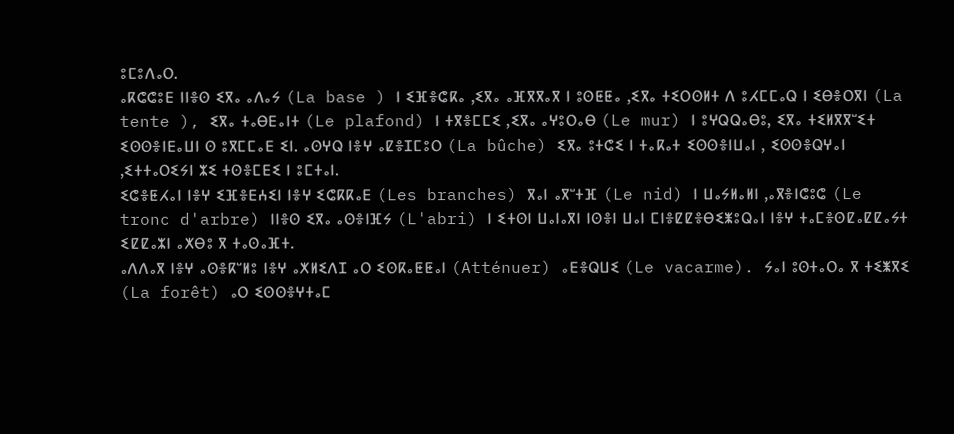ⵓⵎⵓⴷⴰⵔ.
ⴰⴽⵛⵛⵓⴹ ⵏⵏⴻⵙ ⵉⴳⴰ ⴰⴷⴰⵢ (La base ) ⵏ ⵉⴼⴻⵛⴽⴰ ,ⵉⴳⴰ ⴰⴼⴳⴳⴰⴳ ⵏ ⵓⵙⵟⵟⴰ ,ⵉⴳⴰ ⵜⵉⵔⵙⵍⵜ ⴷ ⵓⵃⵎⵎⴰⵕ ⵏ ⵉⴱⴻⵔⴳⵏ (La tente ), ⵉⴳⴰ ⵜⴰⴱⴹⴰⵏⵜ (Le plafond) ⵏ ⵜⴳⴻⵎⵎⵉ ,ⵉⴳⴰ ⴰⵖⵓⵔⴰⴱ (Le mur) ⵏ ⵓⵖⵕⵕⴰⴱⵓ, ⵉⴳⴰ ⵜⵉⵍⴳⴳⵯⵉⵜ ⵉⵙⵙⴻⵏⴹⴰⵡⵏ ⵙ ⵓⴳⵎⵎⴰⴹ ⵉⵏ. ⴰⵙⵖⵕ ⵏⴻⵖ ⴰⵇⴻⵊⵎⵓⵔ (La bûche) ⵉⴳⴰ ⵓⵜⵛⵉ ⵏ ⵜⴰⴽⴰⵜ ⵉⵙⵙⴻⵏⵡⴰⵏ , ⵉⵙⵙⴻⵕⵖⴰⵏ ,ⵉⵜⵜⴰⵔⵉⵢⵏ ⵣⵉ ⵜⵙⴻⵎⴹⵉ ⵏ ⵓⵎⵜⴰⵏ.
ⵉⵛⴻⵟⵃⴰⵏ ⵏⴻⵖ ⵉⴼⴻⴹⵄⵉⵏ ⵏⴻⵖ ⵉⵛⴽⴽⴰⴹ (Les branches) ⴳⴰⵏ ⴰⴳⵯⵜⴼ (Le nid) ⵏ ⵡⴰⵢⵍⴰⵍⵏ ,ⴰⴳⴻⵏⵛⵓⵛ (Le tronc d'arbre) ⵏⵏⴻⵙ ⵉⴳⴰ ⴰⵙⴻⵏⴼⵢ (L'abri) ⵏ ⵉⵜⵙⵏ ⵡⴰⵏⴰⴳⵏ ⵏⵙⴻⵏ ⵡⴰⵏ ⵎⵏⴻⵇⵇⴻⴱⵉⵥⵓⵕⴰⵏ ⵏⴻⵖ ⵜⴰⵎⴻⵙⵇⴰⵇⵇⴰⵢⵜ ⵉⵇⵇⴰⵣⵏ ⴰⵅⴱⵓ ⴳ ⵜⴰⵙⴰⴼⵜ.
ⴰⴷⴷⴰⴳ ⵏⴻⵖ ⴰⵙⴻⴽⵯⵍⵓ ⵏⴻⵖ ⴰⵅⵍⵉⴷⵊ ⴰⵔ ⵉⵙⴽⴰⵟⵟⴰⵏ (Atténuer) ⴰⴹⴻⵕⵡⵉ (Le vacarme). ⵢⴰⵏ ⵓⵙⵜⴰⵔⴰ ⴳ ⵜⵉⵥⴳⵉ (La forêt) ⴰⵔ ⵉⵙⵙⴻⵖⵜⴰⵎ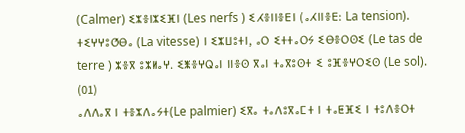(Calmer) ⵉⵣⴻⵏⵣⵉⴼⵏ (Les nerfs ) ⵉⵃⴻⵏⵏⴻⴹⵏ (ⴰⵃⵏⵏⴻⴹ: La tension). ⵜⵉⵖⵖⵓⵚⴱⴰ (La vitesse) ⵏ ⵉⵣⵡⵓⵜⵏ, ⴰⵔ ⵉⵜⵜⴰⵔⵢ ⵉⴱⴻⵔⵙⵉ (Le tas de terre ) ⵣⴻⴳ ⵓⵣⵍⴰⵖ. ⵉⵥⴻⵖⵕⴰⵏ ⵏⵏⴻⵙ ⴳⴰⵏ ⵜⴰⴳⵓⵙⵜ ⵉ ⵓⴼⴻⵖⵔⵉⵙ (Le sol). (01)
ⴰⴷⴷⴰⴳ ⵏ ⵜⴻⵣⴷⴰⵢⵜ(Le palmier) ⵉⴳⴰ ⵜⴰⴷⵓⴳⴰⵎⵜ ⵏ ⵜⴰⵟⴼⵉ ⵏ ⵜⵓⴷⴻⵔⵜ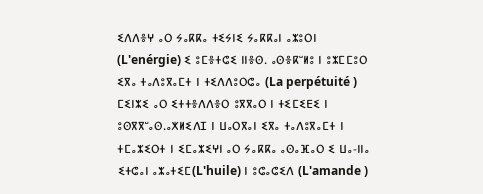ⵉⴷⴷⴻⵖ ⴰⵔ ⵢⴰⴽⴽⴰ ⵜⵉⵢⵏⵉ ⵢⴰⴽⴽⴰⵏ ⴰⵣⵓⵔⵏ (L'enérgie) ⵉ ⵓⵎⴻⵜⵛⵉ ⵏⵏⴻⵙ. ⴰⵙⴻⴽⵯⵍⵓ ⵏ ⵓⵣⵎⵎⵓⵔ ⵉⴳⴰ ⵜⴰⴷⵓⴳⴰⵎⵜ ⵏ ⵜⵉⴷⴷⵓⵔⵛⴰ (La perpétuité ) ⵎⵉⵏⵣⵉ ⴰⵔ ⵉⵜⵜⴻⴷⴷⴻⵔ ⵓⴳⴳⴰⵔ ⵏ ⵜⵉⵎⵉⴹⵉ ⵏ ⵓⵙⴳⴳⵯⴰⵙ.ⴰⵅⵍⵉⴷⵊ ⵏ ⵡⴰⵔⴳⴰⵏ ⵉⴳⴰ ⵜⴰⴷⵓⴳⴰⵎⵜ ⵏ ⵜⵎⴰⵣⵉⵔⵜ ⵏ ⵉⵎⴰⵣⵉⵖⵏ ⴰⵔ ⵢⴰⴽⴽⴰ ⴰⵙⴰⴼⴰⵔ ⵉ ⵡⴰ-ⵏⵏⴰ ⵉⵜⵛⴰⵏ ⴰⵣⴰⵜⵉⵎ(L'huile) ⵏ ⵓⵛⴰⵛⵉⴷ (L'amande )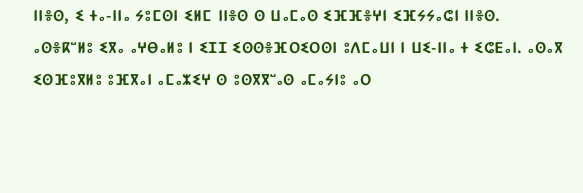ⵏⵏⴻⵙ, ⵉ ⵜⴰ-ⵏⵏⴰ ⵢⵓⵎⵙⵏ ⵉⵍⵎ ⵏⵏⴻⵙ ⵙ ⵡⴰⵎⴰⵙ ⵉⴼⴼⴻⵖⵏ ⵉⴼⵢⵢⴰⵛⵏ ⵏⵏⴻⵙ.
ⴰⵙⴻⴽⵯⵍⵓ ⵉⴳⴰ ⴰⵖⴱⴰⵍⵓ ⵏ ⵉⵊⵊ ⵉⵙⵙⴻⴼⵔⵉⵔⵙⵏ ⵓⴷⵎⴰⵡⵏ ⵏ ⵡⵉ-ⵏⵏⴰ ⵜ ⵉⵛⴹⴰⵏ. ⴰⵙⴰⴳ ⵉⵙⴼⵓⴳⵍⵓ ⵓⴼⴳⴰⵏ ⴰⵎⴰⵣⵉⵖ ⵙ ⵓⵙⴳⴳⵯⴰⵙ ⴰⵎⴰⵢⵏⵓ ⴰⵔ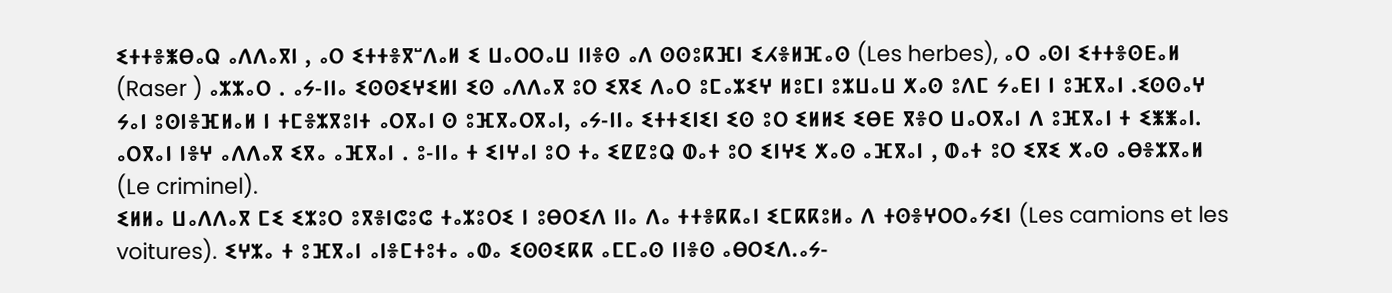ⵉⵜⵜⴻⵥⴱⴰⵕ ⴰⴷⴷⴰⴳⵏ , ⴰⵔ ⵉⵜⵜⴻⴳⵯⴷⴰⵍ ⵉ ⵡⴰⵔⵔⴰⵡ ⵏⵏⴻⵙ ⴰⴷ ⵙⵙⵓⴽⴼⵏ ⵉⵃⴻⵍⴼⴰⵙ (Les herbes), ⴰⵔ ⴰⵙⵏ ⵉⵜⵜⴻⵙⴹⴰⵍ (Raser ) ⴰⵣⵣⴰⵔ . ⴰⵢ-ⵏⵏⴰ ⵉⵙⵙⵉⵖⵉⵍⵏ ⵉⵙ ⴰⴷⴷⴰⴳ ⵓⵔ ⵉⴳⵉ ⴷⴰⵔ ⵓⵎⴰⵣⵉⵖ ⵍⵓⵎⵏ ⵓⵣⵡⴰⵡ ⵅⴰⵙ ⵓⴷⵎ ⵢⴰⴹⵏ ⵏ ⵓⴼⴳⴰⵏ .ⵉⵙⵙⴰⵖ ⵢⴰⵏ ⵓⵙⵏⴻⴼⵍⴰⵍ ⵏ ⵜⵎⴻⵣⴳⵓⵏⵜ ⴰⵔⴳⴰⵏ ⵙ ⵓⴼⴳⴰⵔⴳⴰⵏ, ⴰⵢ-ⵏⵏⴰ ⵉⵜⵜⵉⵏⵉⵏ ⵉⵙ ⵓⵔ ⵉⵍⵍⵉ ⵉⴱⴹ ⴳⴻⵔ ⵡⴰⵔⴳⴰⵏ ⴷ ⵓⴼⴳⴰⵏ ⵜ ⵉⵥⵥⴰⵏ. ⴰⵔⴳⴰⵏ ⵏⴻⵖ ⴰⴷⴷⴰⴳ ⵉⴳⴰ ⴰⴼⴳⴰⵏ . ⵓ-ⵏⵏⴰ ⵜ ⵉⵏⵖⴰⵏ ⵓⵔ ⵜⴰ ⵉⵇⵇⵓⵕ ⵀⴰⵜ ⵓⵔ ⵉⵏⵖⵉ ⵅⴰⵙ ⴰⴼⴳⴰⵏ , ⵀⴰⵜ ⵓⵔ ⵉⴳⵉ ⵅⴰⵙ ⴰⴱⴻⵣⴳⴰⵍ (Le criminel).
ⵉⵍⵍⴰ ⵡⴰⴷⴷⴰⴳ ⵎⵉ ⵉⵣⵓⵔ ⵓⴳⴻⵏⵛⵓⵛ ⵜⴰⵣⵓⵔⵉ ⵏ ⵓⴱⵔⵉⴷ ⵏⵏⴰ ⴷⴰ ⵜⵜⴻⴽⴽⴰⵏ ⵉⵎⴽⴽⵓⵍⴰ ⴷ ⵜⵙⴻⵖⵔⵔⴰⵢⵉⵏ (Les camions et les voitures). ⵉⵖⵣⴰ ⵜ ⵓⴼⴳⴰⵏ ⴰⵏⴻⵎⵜⵓⵜⴰ ⴰⵀⴰ ⵉⵙⵙⵉⴽⴽ ⴰⵎⵎⴰⵙ ⵏⵏⴻⵙ ⴰⴱⵔⵉⴷ.ⴰⵢ-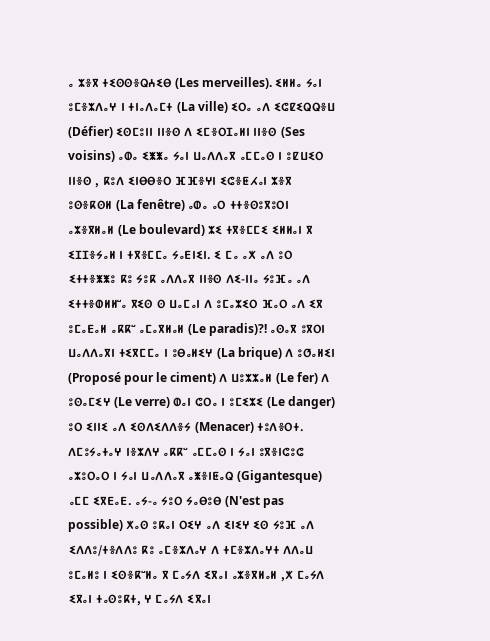ⴰ ⵣⴻⴳ ⵜⵉⵙⵙⴻⵕⵄⵉⴱ (Les merveilles). ⵉⵍⵍⴰ ⵢⴰⵏ ⵓⵎⴻⵣⴷⴰⵖ ⵏ ⵜⵏⴰⴷⴰⵎⵜ (La ville) ⵉⵔⴰ ⴰⴷ ⵉⵛⵇⵉⵕⵕⴻⵡ (Défier) ⵉⵙⵎⵓⵏⵏ ⵏⵏⴻⵙ ⴷ ⵉⵎⴻⵔⵊⴰⵍⵏ ⵏⵏⴻⵙ (Ses voisins) ⴰⵀⴰ ⵉⵥⵥⴰ ⵢⴰⵏ ⵡⴰⴷⴷⴰⴳ ⴰⵎⵎⴰⵙ ⵏ ⵓⵇⵡⵉⵔ ⵏⵏⴻⵙ , ⴽⵓⴷ ⵉⵏⴱⴱⴻⵔ ⴼⴼⴻⵖⵏ ⵉⵛⴻⵟⵃⴰⵏ ⵣⴻⴳ ⵓⵙⴻⴽⵙⵍ (La fenêtre) ⴰⵀⴰ ⴰⵔ ⵜⵜⴻⵙⵓⴳⵓⵔⵏ ⴰⵣⴻⴳⵍⴰⵍ (Le boulevard) ⵣⵉ ⵜⴳⴻⵎⵎⵉ ⵉⵍⵍⴰⵏ ⴳ ⵉⵊⵊⴻⵢⴰⵍ ⵏ ⵜⴳⴻⵎⵎⴰ ⵢⴰⴹⵏⵉⵏ. ⵉ ⵎⴰ ⴰⵅ ⴰⴷ ⵓⵔ ⵉⵜⵜⴻⵥⵥⵓ ⴽⵓ ⵢⵓⴽ ⴰⴷⴷⴰⴳ ⵏⵏⴻⵙ ⴷⵉ-ⵏⵏⴰ ⵢⵓⴼⴰ ⴰⴷ ⵉⵜⵜⴻⵀⵍⵍⵯⴰ ⴳⵉⵙ ⵙ ⵡⴰⵎⴰⵏ ⴷ ⵓⵎⴰⵣⵉⵔ ⴼⴰⵔ ⴰⴷ ⵉⴳ ⵓⵎⴰⴹⴰⵍ ⴰⴽⴽⵯ ⴰⵎⴰⴳⵍⴰⵍ (Le paradis)?! ⴰⵙⴰⴳ ⵓⴳⵔⵏ ⵡⴰⴷⴷⴰⴳⵏ ⵜⵉⴳⵎⵎⴰ ⵏ ⵓⴱⴰⵍⵉⵖ (La brique) ⴷ ⵓⵚⴰⵍⵉⵏ (Proposé pour le ciment) ⴷ ⵡⵓⵣⵣⴰⵍ (Le fer) ⴷ ⵓⵙⴰⵎⵉⵖ (Le verre) ⵀⴰⵏ ⵛⵔⴰ ⵏ ⵓⵎⵉⵣⵉ (Le danger) ⵓⵔ ⵉⵏⵏⵉ ⴰⴷ ⵉⵙⴷⵉⴷⴷⴻⵢ (Menacer) ⵜⵓⴷⴻⵔⵜ. ⴷⵎⵓⵢⴰⵜⴰⵖ ⵏⴻⵣⴷⵖ ⴰⴽⴽⵯ ⴰⵎⵎⴰⵙ ⵏ ⵢⴰⵏ ⵓⴳⴻⵏⵛⵓⵛ ⴰⵣⵓⵔⴰⵔ ⵏ ⵢⴰⵏ ⵡⴰⴷⴷⴰⴳ ⴰⵥⴻⵏⵟⴰⵕ (Gigantesque) ⴰⵎⵎ ⵉⴳⴹⴰⴹ. ⴰⵢ-ⴰ ⵢⵓⵔ ⵢⴰⴱⵓⴱ (N'est pas possible) ⵅⴰⵙ ⵓⴽⴰⵏ ⵔⵉⵖ ⴰⴷ ⵉⵏⵉⵖ ⵉⵙ ⵢⵓⴼ ⴰⴷ ⵉⴷⴷⵓ/ⵜⴻⴷⴷⵓ ⴽⵓ ⴰⵎⴻⵣⴷⴰⵖ ⴷ ⵜⵎⴻⵣⴷⴰⵖⵜ ⴷⴷⴰⵡ ⵓⵎⴰⵍⵓ ⵏ ⵉⵙⴻⴽⵯⵍⴰ ⴳ ⵎⴰⵢⴷ ⵉⴳⴰⵏ ⴰⵣⴻⴳⵍⴰⵍ ,ⵅ ⵎⴰⵢⴷ ⵉⴳⴰⵏ ⵜⴰⵙⵓⴽⵜ, ⵖ ⵎⴰⵢⴷ ⵉⴳⴰⵏ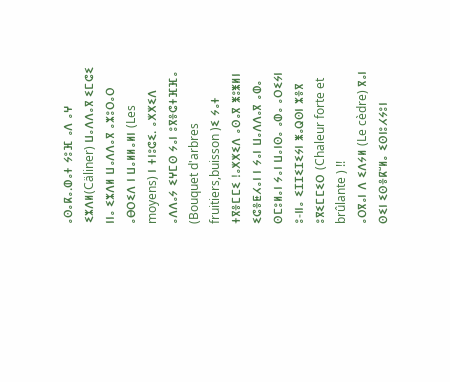ⴰⵙⴰⴽⴰ.ⵀⴰⵜ ⵢⵓⴼ ⴰⴷ ⴰⵖ ⵉⵣⴷⵍ(Cäliner) ⵡⴰⴷⴷⴰⴳ ⵉⵎⵛⵉ ⵏⵏⴰ ⵉⵣⴷⵍ ⵡⴰⴷⴷⴰⴳ ⴰⵣⵓⵔⴰⵔ ⴰⴱⵔⵉⴷ ⵏ ⵡⴰⵍⵍⴰⵍⵏ (Les moyens) ⵏ ⵜⵏⵓⵛⵉ. ⴰⵅⵅⵉⴷ ⴰⴷⴷⴰⵢ ⵉⵖⵎⵙ ⵢⴰⵏ ⵓⴳⴻⵛⵜⴼⴼⴰ (Bouquet d'arbres fruitiers,buisson )ⵉ ⵢⴰⵜ ⵜⴳⴻⵎⵎⵉ !ⴰⵅⵅⵉⴷ ⴰⵙⴰⴳ ⵥⵓⵥⵍⵏ ⵉⵛⴻⵟⵃⴰⵏ ⵏ ⵢⴰⵏ ⵡⴰⴷⴷⴰⴳ ⴰⵀⴰ ⵙⵎⵓⵍⴰⵏ ⵢⴰⵏ ⵡⴰⵏⵙⴰ ⴰⵀⴰ ⴰⵔⵉⵢⵏ ⵓ-ⵏⵏⴰ ⵉⵊⵊⵉⵊⵉⵢⵏ ⵥⴰⵕⵙⵏ ⵣⴻⴳ ⵓⴳⵉⵎⵎⵉⵔ (Chaleur forte et brûlante ) !!
ⴰⵔⴳⴰⵏ ⴷ ⵉⴷⵢⵍ (Le cèdre) ⴳⴰⵏ ⵙⵉⵏ ⵉⵙⴻⴽⵯⵍⴰ ⵉⵙⵏⵓⵃⵢⵓⵏ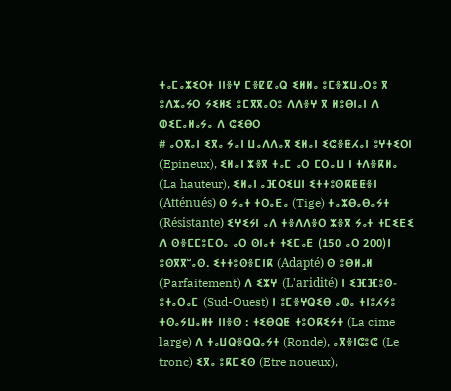ⵜⴰⵎⴰⵣⵉⵔⵜ ⵏⵏⴻⵖ ⵎⴻⵇⵇⴰⵕ ⵉⵍⵍⴰ ⵓⵎⴻⵣⵡⴰⵔⵓ ⴳ ⵓⴷⵣⴰⵢⵔ ⵢⵉⵍⵉ ⵓⵎⴳⴳⴰⵔⵓ ⴷⴷⴻⵖ ⴳ ⵍⵓⴱⵏⴰⵏ ⴷ ⵀⵉⵎⴰⵍⴰⵢⴰ ⴷ ⵛⵉⴱⵔ
# ⴰⵔⴳⴰⵏ ⵉⴳⴰ ⵢⴰⵏ ⵡⴰⴷⴷⴰⴳ ⵉⵍⴰⵏ ⵉⵛⴻⵟⵃⴰⵏ ⵓⵖⵜⵉⵔⵏ (Epineux), ⵉⵍⴰⵏ ⵣⴻⴳ ⵜⴰⵎ ⴰⵔ ⵎⵔⴰⵡ ⵏ ⵜⴷⴻⴽⵍⴰ (La hauteur), ⵉⵍⴰⵏ ⴰⴼⵔⵉⵡⵏ ⵉⵜⵜⵓⵙⴽⵟⵟⴻⵏ (Atténués) ⵙ ⵢⴰⵜ ⵜⵔⴰⴹⴰ (Tige) ⵜⴰⵣⴱⴰⴱⴰⵢⵜ (Résistante) ⵉⵖⵉⵢⵏ ⴰⴷ ⵜⴻⴷⴷⴻⵔ ⵣⴻⴳ ⵢⴰⵜ ⵜⵎⵉⴹⵉ ⴷ ⵙⴻⵎⵎⵓⵎⵔⴰ ⴰⵔ ⵙⵏⴰⵜ ⵜⵉⵎⴰⴹ (150 ⴰⵔ 200)ⵏ ⵓⵙⴳⴳⵯⴰⵙ. ⵉⵜⵜⵓⵙⴻⵎⵏⴽ (Adapté) ⵙ ⵓⴱⵍⴰⵍ (Parfaitement) ⴷ ⵉⵣⵖ (L'aridité) ⵏ ⵉⴼⴼⵓⵙ-ⵓⵜⴰⵔⴰⵎ (Sud-Ouest) ⵏ ⵓⵎⴻⵖⵕⵉⴱ ⴰⵀⴰ ⵜⵏⵓⵃⵢⵓ ⵜⵙⴰⵢⵡⴰⵍⵜ ⵏⵏⴻⵙ : ⵜⵉⴱⵕⵟ ⵜⵓⵔⴽⵉⵢⵜ (La cime large) ⴷ ⵜⴰⵡⵕⴻⵕⵕⴰⵢⵜ (Ronde), ⴰⴳⴻⵏⵛⵓⵛ (Le tronc) ⵉⴳⴰ ⵓⴽⵎⵉⵙ (Etre noueux),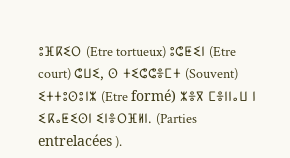ⵓⴼⴽⵉⵔ (Etre tortueux) ⵓⵛⵟⵉⵏ (Etre court) ⵛⵡⵉ, ⵙ ⵜⵉⵛⵛⴻⵎⵜ (Souvent) ⵉⵜⵜⵓⵙⵓⵏⵣ (Etre formé) ⵣⴻⴳ ⵎⴻⵏⵏⴰⵡ ⵏ ⵉⴽⴰⵟⵉⵙⵏ ⵉⵏⴻⵔⴼⵍⵏ. (Parties entrelacées ).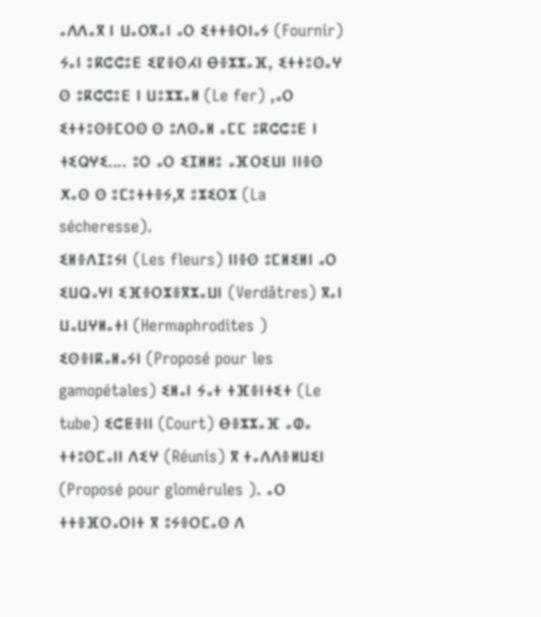ⴰⴷⴷⴰⴳ ⵏ ⵡⴰⵔⴳⴰⵏ ⴰⵔ ⵉⵜⵜⴻⵔⵏⴰⵢ (Fournir) ⵢⴰⵏ ⵓⴽⵛⵛⵓⴹ ⵉⵇⴻⵙⵃⵏ ⴱⴻⵣⵣⴰⴼ, ⵉⵜⵜⵓⵙⴰⵖ ⵙ ⵓⴽⵛⵛⵓⴹ ⵏ ⵡⵓⵣⵣⴰⵍ (Le fer) ,ⴰⵔ ⵉⵜⵜⵓⵙⴻⵎⵔⵙ ⵙ ⵓⴷⵙⴰⵍ ⴰⵎⵎ ⵓⴽⵛⵛⵓⴹ ⵏ ⵜⵉⵕⵖⵉ.... ⵓⵔ ⴰⵔ ⵉⵊⵍⵍⵓ ⴰⴼⵔⵉⵡⵏ ⵏⵏⴻⵙ ⵅⴰⵙ ⵙ ⵓⵎⵓⵜⵜⴻⵢ,ⴳ ⵓⵣⵉⵔⵣ (La sécheresse).
ⵉⵍⴻⴷⵊⵓⵢⵏ (Les fleurs) ⵏⵏⴻⵙ ⵓⵎⵍⵉⵍⵏ ⴰⵔ ⵉⵡⵕⴰⵖⵏ ⵉⴼⴻⵔⵣⴻⴳⵣⴰⵡⵏ (Verdâtres) ⴳⴰⵏ ⵡⴰⵡⵖⵍⴰⵜⵏ (Hermaphrodites ) ⵉⵙⴻⵏⴽⴰⵍⴰⵢⵏ (Proposé pour les gamopétales) ⵉⵍⴰⵏ ⵢⴰⵜ ⵜⴼⴻⵏⵜⵉⵜ (Le tube) ⵉⵛⵟⴻⵏⵏ (Court) ⴱⴻⵣⵣⴰⴼ ⴰⵀⴰ ⵜⵜⵓⵙⵎⴰⵏⵏ ⴷⵉⵖ (Réunis) ⴳ ⵜⴰⴷⴷⴻⵍⵡⵉⵏ (Proposé pour glomérules ). ⴰⵔ ⵜⵜⴻⴼⵔⴰⵔⵏⵜ ⴳ ⵓⵢⴻⵔⵎⴰⵙ ⴷ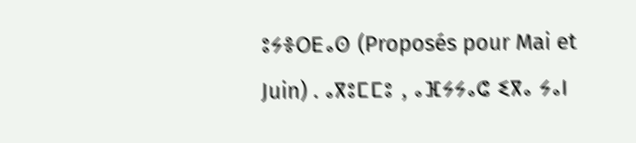ⵓⵢⴻⵔⴹⴰⵙ (Proposés pour Mai et Juin) . ⴰⴳⵓⵎⵎⵓ , ⴰⴼⵢⵢⴰⵛ ⵉⴳⴰ ⵢⴰⵏ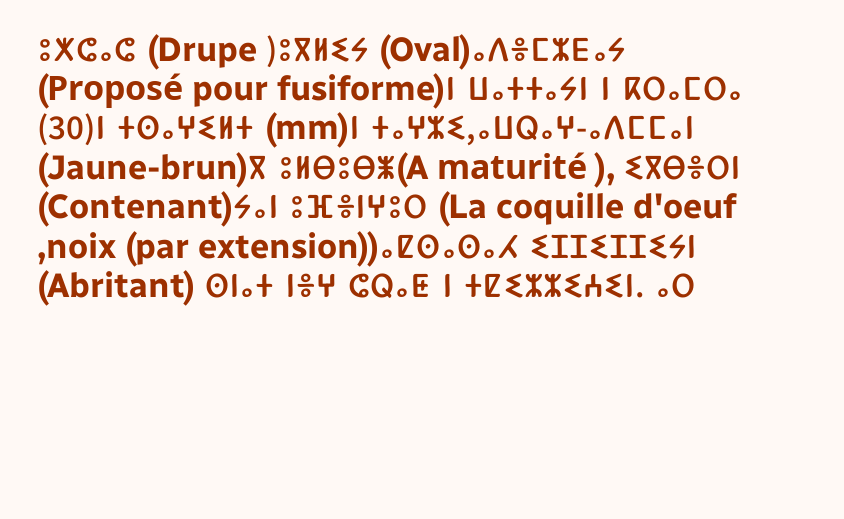ⵓⵅⵛⴰⵛ (Drupe )ⵓⴳⵍⵉⵢ (Oval)ⴰⴷⴻⵎⵣⴹⴰⵢ (Proposé pour fusiforme)ⵏ ⵡⴰⵜⵜⴰⵢⵏ ⵏ ⴽⵔⴰⵎⵔⴰ (30)ⵏ ⵜⵙⴰⵖⵉⵍⵜ (mm)ⵏ ⵜⴰⵖⵣⵉ,ⴰⵡⵕⴰⵖ-ⴰⴷⵎⵎⴰⵏ (Jaune-brun)ⴳ ⵓⵍⴱⵓⴱⵥ(A maturité ), ⵉⴳⴱⴻⵔⵏ (Contenant)ⵢⴰⵏ ⵓⴼⴻⵏⵖⵓⵔ (La coquille d'oeuf ,noix (par extension))ⴰⵇⵙⴰⵙⴰⵃ ⵉⵊⵊⵉⵊⵊⵉⵢⵏ (Abritant) ⵙⵏⴰⵜ ⵏⴻⵖ ⵛⵕⴰⵟ ⵏ ⵜⵇⵉⵣⵣⵉⵄⵉⵏ. ⴰⵔ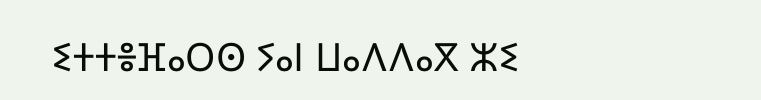ⵉⵜⵜⴻⴼⴰⵔⵙ ⵢⴰⵏ ⵡⴰⴷⴷⴰⴳ ⵣⵉ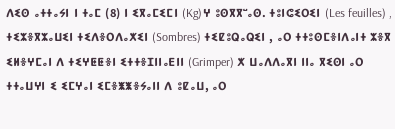ⴷⵉⵙ ⴰⵜⵜⴰⵢⵏ ⵏ ⵜⴰⵎ (8) ⵏ ⵉⴳⴰⵎⵉⵎⵏ (Kg)ⵖ ⵓⵙⴳⴳⵯⴰⵙ. ⵜⵓⵏⵛⵉⵔⵉⵏ (Les feuilles) , ⵜⵉⵣⴻⴳⵣⴰⵡⵉⵏ ⵜⵉⴷⴻⵔⴷⴰⵅⵉⵏ (Sombres) ⵜⵉⵇⵓⵕⴰⵕⵉⵏ , ⴰⵔ ⵜⵜⵓⵙⵎⴻⵏⴷⴰⵏⵜ ⵣⴻⴳ ⵉⵍⴻⵖⵎⴰⵏ ⴷ ⵜⵉⵖⵟⵟⴻⵏ ⵉⵜⵜⴻⵊⵏⵏⴰⴹⵏⵏ (Grimper) ⵅ ⵡⴰⴷⴷⴰⴳⵏ ⵏⵏⴰ ⴳⵉⵙⵏ ⴰⵔ ⵜⵜⴰⵡⵖⵏ ⵉ ⵉⵎⵖⴰⵏ ⵉⵎⴻⵥⵥⴻⵢⴰⵏⵏ ⴷ ⵓⵇⴰⵡ, ⴰⵔ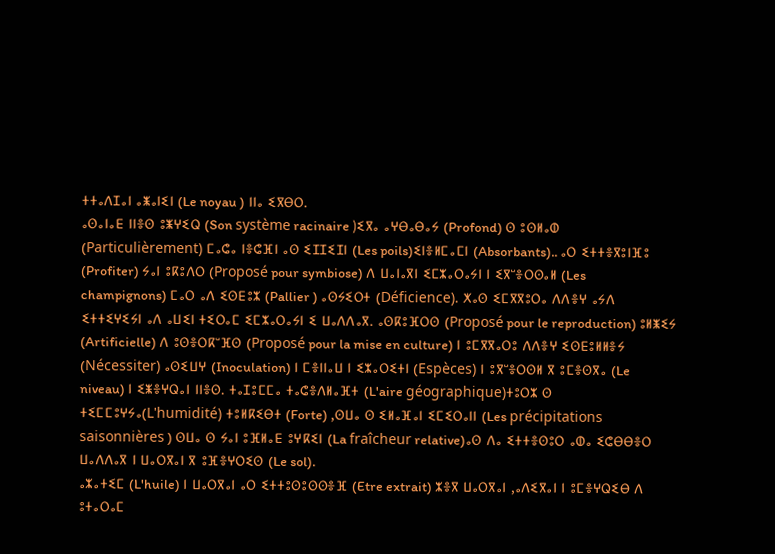ⵜⵜⴰⴷⵊⴰⵏ ⴰⵥⴰⵏⵉⵏ (Le noyau ) ⵏⵏⴰ ⵉⴳⴱⵔ.
ⴰⵙⴰⵏⴰⴹ ⵏⵏⴻⵙ ⵓⵥⵖⵉⵕ (Son système racinaire )ⵉⴳⴰ ⴰⵖⴱⴰⴱⴰⵢ (Profond) ⵙ ⵓⵙⵍⴰⵀ (Particulièrement) ⵎⴰⵛⴰ ⵏⴻⵛⴼⵏ ⴰⵙ ⵉⵊⵊⵉⵊⵏ (Les poils)ⵉⵏⴻⵍⵎⴰⵎⵏ (Absorbants).. ⴰⵔ ⵉⵜⵜⴻⴳⵓⵏⴼⵓ (Profiter) ⵢⴰⵏ ⵓⴽⵓⴷⵔ (Proposé pour symbiose) ⴷ ⵡⴰⵏⴰⴳⵏ ⵉⵎⵣⴰⵔⴰⵢⵏ ⵏ ⵉⴳⵯⴻⵔⵙⴰⵍ (Les champignons) ⵎⴰⵔ ⴰⴷ ⵉⵙⴹⵓⵣ (Pallier ) ⴰⵙⵢⵉⵔⵜ (Déficience). ⵅⴰⵙ ⵉⵎⴳⴳⵓⵔⴰ ⴷⴷⴻⵖ ⴰⵢⴷ ⵉⵜⵜⵉⵖⵉⵢⵏ ⴰⴷ ⴰⵡⵉⵏ ⵜⵉⵔⴰⵎ ⵉⵎⵣⴰⵔⴰⵢⵏ ⵉ ⵡⴰⴷⴷⴰⴳ. ⴰⵙⴽⵓⴼⵔⵙ (Proposé pour le reproduction) ⵓⵍⵥⵉⵢ (Artificielle) ⴷ ⵓⵙⴻⵔⴽⵯⴼⵙ (Proposé pour la mise en culture) ⵏ ⵓⵎⴳⴳⴰⵔⵓ ⴷⴷⴻⵖ ⵉⵙⴹⵓⵍⵍⴻⵢ (Nécessiter) ⴰⵙⵉⵡⵖ (Inoculation) ⵏ ⵎⴻⵏⵏⴰⵡ ⵏ ⵉⵣⴰⵔⵉⵜⵏ (Espèces) ⵏ ⵓⴳⵯⴻⵔⵙⵍ ⴳ ⵓⵎⴻⵙⴳⴰ (Le niveau) ⵏ ⵉⵥⴻⵖⵕⴰⵏ ⵏⵏⴻⵙ. ⵜⴰⵊⵓⵎⵎⴰ ⵜⴰⵛⴻⴷⵍⴰⴼⵜ (L'aire géographique)ⵜⵓⵔⵣ ⵙ ⵜⵉⵎⵎⵓⵖⵢⴰ(L'humidité) ⵜⵓⵍⴽⵉⴱⵜ (Forte) ,ⵙⵡⴰ ⵙ ⵉⵍⴰⴼⴰⵏ ⵉⵎⵉⵔⴰⵏⵏ (Les précipitations saisonnières ) ⵙⵡⴰ ⵙ ⵢⴰⵏ ⵓⴼⵍⴰⴹ ⵓⵖⴽⵉⵏ (La fraîcheur relative)ⴰⵙ ⴷⴰ ⵉⵜⵜⴻⵙⵓⵔ ⴰⵀⴰ ⵉⵛⴱⴱⴻⵔ ⵡⴰⴷⴷⴰⴳ ⵏ ⵡⴰⵔⴳⴰⵏ ⴳ ⵓⴼⴻⵖⵔⵉⵙ (Le sol).
ⴰⵣⴰⵜⵉⵎ (L'huile) ⵏ ⵡⴰⵔⴳⴰⵏ ⴰⵔ ⵉⵜⵜⵓⵙⵓⵙⵙⴻⴼ (Etre extrait) ⵣⴻⴳ ⵡⴰⵔⴳⴰⵏ ,ⴰⴷⵉⴳⴰⵏ ⵏ ⵓⵎⴻⵖⵕⵉⴱ ⴷ ⵓⵜⴰⵔⴰⵎ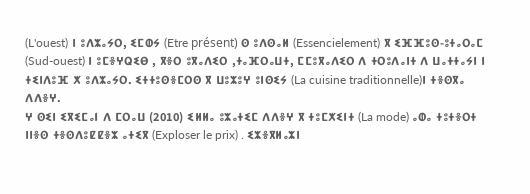(L'ouest) ⵏ ⵓⴷⵣⴰⵢⵔ, ⵉⵎⵀⵢ (Etre présent) ⵙ ⵓⴷⵙⴰⵍ (Essencielement) ⴳ ⵉⴼⴼⵓⵙ-ⵓⵜⴰⵔⴰⵎ (Sud-ouest) ⵏ ⵓⵎⴻⵖⵕⵉⴱ , ⴳⴻⵔ ⵓⴳⴰⴷⵉⵔ ,ⵜⴰⴼⵔⴰⵡⵜ, ⵎⵎⵓⴳⴰⴷⵉⵔ ⴷ ⵜⵔⵓⴷⴰⵏⵜ ⴷ ⵡⴰⵜⵜⴰⵢⵏ ⵏ ⵜⵉⵏⴷⵓⴼ ⵅ ⵓⴷⵣⴰⵢⵔ. ⵉⵜⵜⵓⵙⴻⵎⵔⵙ ⴳ ⵡⵓⵣⵓⵖ ⵓⵏⵙⵉⵢ (La cuisine traditionnelle)ⵏ ⵜⴻⵙⴳⴰ ⴷⴷⴻⵖ.
ⵖ ⵙⵉⵏ ⵉⴳⵉⵎⴰⵏ ⴷ ⵎⵔⴰⵡ (2010) ⵉⵍⵍⴰ ⵓⵣⴰⵜⵉⵎ ⴷⴷⴻⵖ ⴳ ⵜⵓⵎⵅⵉⵏⵜ (La mode) ⴰⵀⴰ ⵜⵓⵜⴻⵔⵜ ⵏⵏⴻⵙ ⵜⴻⵙⴷⵓⵇⵇⴻⵣ ⴰⵜⵉⴳ (Exploser le prix) . ⵉⵣⴻⴳⵍⴰⵣⵏ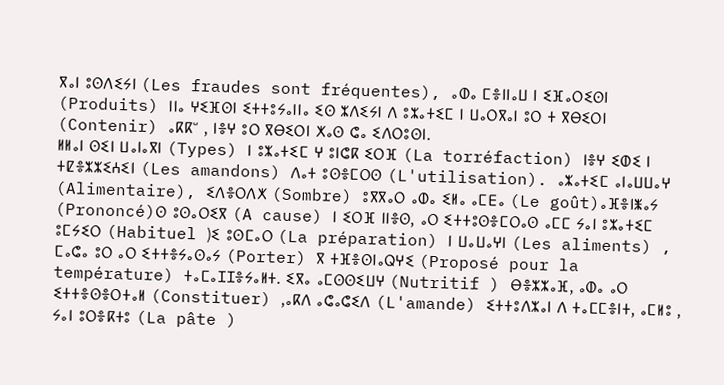ⴳⴰⵏ ⵓⵙⴷⵉⵢⵏ (Les fraudes sont fréquentes), ⴰⵀⴰ ⵎⴻⵏⵏⴰⵡ ⵏ ⵉⴼⴰⵔⵉⵙⵏ (Produits) ⵏⵏⴰ ⵖⵉⴼⵙⵏ ⵉⵜⵜⵓⵢⴰⵏⵏⴰ ⵉⵙ ⵣⴷⵉⵢⵏ ⴷ ⵓⵣⴰⵜⵉⵎ ⵏ ⵡⴰⵔⴳⴰⵏ ⵓⵔ ⵜ ⴳⴱⵉⵔⵏ (Contenir) ⴰⴽⴽⵯ , ⵏⴻⵖ ⵓⵔ ⴳⴱⵉⵔⵏ ⵅⴰⵙ ⵛⴰ ⵉⴷⵔⵓⵙⵏ.
ⵍⵍⴰⵏ ⵙⵉⵏ ⵡⴰⵏⴰⴳⵏ (Types) ⵏ ⵓⵣⴰⵜⵉⵎ ⵖ ⵓⵏⵛⴽ ⵉⵔⴼ (La torréfaction) ⵏⴻⵖ ⵉⵀⵉ ⵏ ⵜⵇⴻⵣⵣⵉⵄⵉⵏ (Les amandons) ⴷⴰⵜ ⵓⵙⴻⵎⵔⵙ (L'utilisation). ⴰⵣⴰⵜⵉⵎ ⴰⵏⴰⵡⵡⴰⵖ (Alimentaire), ⵉⴷⴻⵔⴷⵅ (Sombre) ⵓⴳⴳⴰⵔ ⴰⵀⴰ ⵉⵍⴰ ⴰⵎⴹⴰ (Le goût)ⴰⴼⴻⵏⵥⴰⵢ (Prononcé)ⵙ ⵓⵙⴰⵔⵉⴳ (A cause) ⵏ ⵉⵔⴼ ⵏⵏⴻⵙ, ⴰⵔ ⵉⵜⵜⵓⵙⴻⵎⵔⴰⵙ ⴰⵎⵎ ⵢⴰⵏ ⵓⵣⴰⵜⵉⵎ ⵓⵎⵢⵉⵔ (Habituel )ⵉ ⵓⵙⵎⴰⵔ (La préparation) ⵏ ⵡⴰⵡⴰⵖⵏ (Les aliments) , ⵎⴰⵛⴰ ⵓⵔ ⴰⵔ ⵉⵜⵜⴻⵢⴰⵙⴰⵢ (Porter) ⴳ ⵜⴼⴻⵙⵏⴰⵕⵖⵉ (Proposé pour la température) ⵜⴰⵎⴰⵊⵊⴻⵢⴰⵍⵜ. ⵉⴳⴰ ⴰⵎⵙⵙⵉⵡⵖ (Nutritif ) ⴱⴻⵣⵣⴰⴼ, ⴰⵀⴰ ⴰⵔ ⵉⵜⵜⴻⵙⴻⵔⵜⴰⵍ (Constituer) ,ⴰⴽⴷ ⴰⵛⴰⵛⵉⴷ (L'amande) ⵉⵜⵜⵓⴷⵣⴰⵏ ⴷ ⵜⴰⵎⵎⴻⵏⵜ, ⴰⵎⵍⵓ , ⵢⴰⵏ ⵓⵔⴻⴽⵜⵓ (La pâte )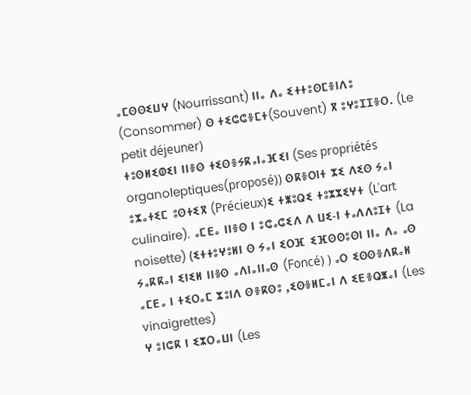ⴰⵎⵙⵙⵉⵡⵖ (Nourrissant) ⵏⵏⴰ ⴷⴰ ⵉⵜⵜⵓⵙⵎⴻⵏⴷⵓ (Consommer) ⵙ ⵜⵉⵛⵛⴻⵎⵜ(Souvent) ⴳ ⵓⵖⵓⵊⵊⴻⵔ. (Le petit déjeuner)
ⵜⵓⵙⵍⵉⵀⵉⵏ ⵏⵏⴻⵙ ⵜⵉⵙⴻⵢⴽⴰⵏⴰⴼⵉⵏ (Ses propriétés organoleptiques(proposé)) ⵙⴽⴻⵔⵏⵜ ⵣⵉ ⴷⵉⵙ ⵢⴰⵏ ⵓⵣⴰⵜⵉⵎ ⵓⵙⵜⵉⴳ (Précieux)ⵉ ⵜⵥⵓⵕⵉ ⵜⵓⵣⵣⵉⵖⵜ (L'art culinaire). ⴰⵎⴹⴰ ⵏⵏⴻⵙ ⵏ ⵓⵛⴰⵛⵉⴷ ⴷ ⵡⵉ-ⵏ ⵜⴰⴷⴷⵓⵊⵜ (La noisette) (ⵉⵜⵜⵓⵖⵓⵍⵏ ⵙ ⵢⴰⵏ ⵉⵔⴼ ⵉⴼⵙⵙⵓⵙⵏ ⵏⵏⴰ ⴷⴰ ⴰⵙ ⵢⴰⴽⴽⴰⵏ ⵉⵏⵉⵍ ⵏⵏⴻⵙ ⴰⴷⵏⴰⵏⵏⴰⵙ (Foncé) ) ⴰⵔ ⵉⵙⵙⴻⴷⴽⴰⵍ ⴰⵎⴹⴰ ⵏ ⵜⵉⵔⴰⵎ ⵣⵓⵏⴷ ⵙⴻⴽⵙⵓ ,ⵉⵙⴻⵍⵎⴰⵏ ⴷ ⵉⴹⴻⵕⵥⴰⵏ (Les vinaigrettes)
ⵖ ⵓⵏⵛⴽ ⵏ ⵉⵣⵔⴰⵡⵏ (Les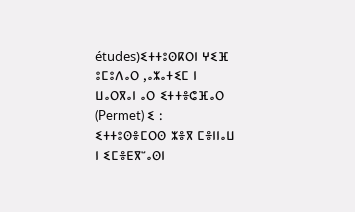études)ⵉⵜⵜⵓⵙⴽⵔⵏ ⵖⵉⴼ ⵓⵎⵓⴷⴰⵔ ,ⴰⵣⴰⵜⵉⵎ ⵏ ⵡⴰⵔⴳⴰⵏ ⴰⵔ ⵉⵜⵜⴻⵛⴼⴰⵔ (Permet) ⵉ :
ⵉⵜⵜⵓⵙⴻⵎⵔⵙ ⵣⴻⴳ ⵎⴻⵏⵏⴰⵡ ⵏ ⵉⵎⴻⴹⴳⵯⴰⵙⵏ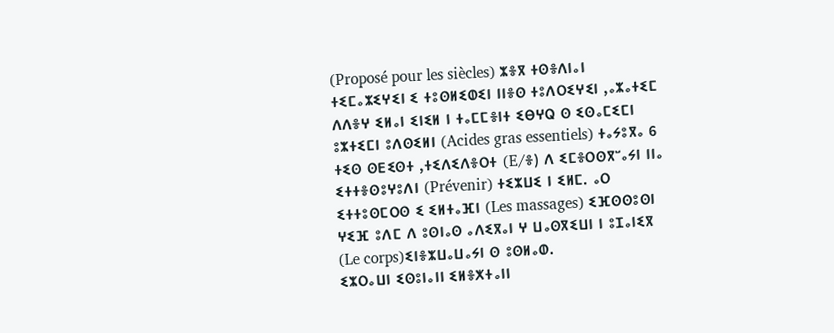(Proposé pour les siècles) ⵣⴻⴳ ⵜⵙⴻⴷⵏⴰⵏ ⵜⵉⵎⴰⵣⵉⵖⵉⵏ ⵉ ⵜⵓⵙⵍⵉⵀⵉⵏ ⵏⵏⴻⵙ ⵜⵓⴷⵔⵉⵖⵉⵏ ,ⴰⵣⴰⵜⵉⵎ ⴷⴷⴻⵖ ⵉⵍⴰⵏ ⵉⵏⵉⵍ ⵏ ⵜⴰⵎⵎⴻⵏⵜ ⵉⴱⵖⵕ ⵙ ⵉⵙⴰⵎⵉⵎⵏ ⵓⵣⵜⵉⵎⵏ ⵓⴷⵙⵉⵍⵏ (Acides gras essentiels) ⵜⴰⵢⵓⴳⴰ 6 ⵜⵉⵙ ⵙⴹⵉⵙⵜ ,ⵜⵉⴷⵉⴷⴻⵔⵜ (E/ⴻ) ⴷ ⵉⵎⴻⵔⵙⴳⵯⴰⵢⵏ ⵏⵏⴰ ⵉⵜⵜⴻⵙⵓⵖⵓⴷⵏ (Prévenir) ⵜⵉⵣⵡⵉ ⵏ ⵉⵍⵎ. ⴰⵔ ⵉⵜⵜⵓⵙⵎⵔⵙ ⵉ ⵉⵍⵜⴰⴼⵏ (Les massages) ⵉⴼⵙⵙⵓⵙⵏ ⵖⵉⴼ ⵓⴷⵎ ⴷ ⵓⵙⵏⴰⵙ ⴰⴷⵉⴳⴰⵏ ⵖ ⵡⴰⵙⴳⵉⵡⵏ ⵏ ⵓⵊⴰⵏⵉⴳ (Le corps)ⵉⵏⴻⵣⵡⴰⵡⴰⵢⵏ ⵙ ⵓⵙⵍⴰⵀ.
ⵉⵣⵔⴰⵡⵏ ⵉⵙⵓⵏⴰⵏⵏ ⵉⵍⴻⵅⵜⴰⵏⵏ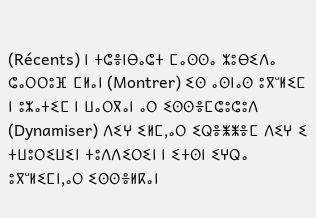(Récents) ⵏ ⵜⵛⴻⵏⴱⴰⵛⵜ ⵎⴰⵙⵙⴰ ⵣⵓⴱⵉⴷⴰ ⵛⴰⵔⵔⵓⴼ ⵎⵍⴰⵏ (Montrer) ⵉⵙ ⴰⵙⵏⴰⵙ ⵓⴳⵯⵍⵉⵎ ⵏ ⵓⵣⴰⵜⵉⵎ ⵏ ⵡⴰⵔⴳⴰⵏ ⴰⵔ ⵉⵙⵙⴻⵎⵛⵓⵛⵓⴷ (Dynamiser) ⴷⵉⵖ ⵉⵍⵎ,ⴰⵔ ⵉⵕⴻⵥⵥⴻⵎ ⴷⵉⵖ ⵉ ⵜⵡⵓⵔⵉⵡⵉⵏ ⵜⵓⴷⴷⵉⵔⵉⵏ ⵏ ⵉⵜⵙⵏ ⵉⵖⵕⴰ ⵓⴳⵯⵍⵉⵎⵏ,ⴰⵔ ⵉⵙⵙⴻⵍⴽⴰⵏ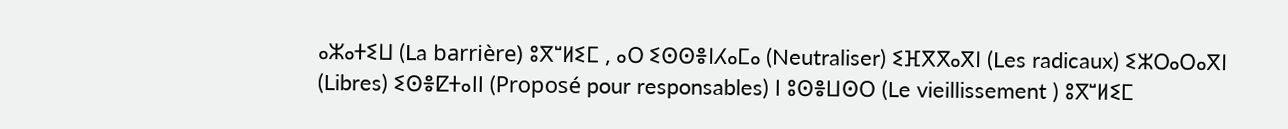ⴰⵣⴰⵜⵉⵡ (La barrière) ⵓⴳⵯⵍⵉⵎ , ⴰⵔ ⵉⵙⵙⴻⵏⵃⴰⵎⴰ (Neutraliser) ⵉⴼⴳⴳⴰⴳⵏ (Les radicaux) ⵉⵣⵔⴰⵔⴰⴳⵏ (Libres) ⵉⵙⴻⵇⵜⴰⵏⵏ (Proposé pour responsables) ⵏ ⵓⵙⴻⵡⵙⵔ (Le vieillissement ) ⵓⴳⵯⵍⵉⵎ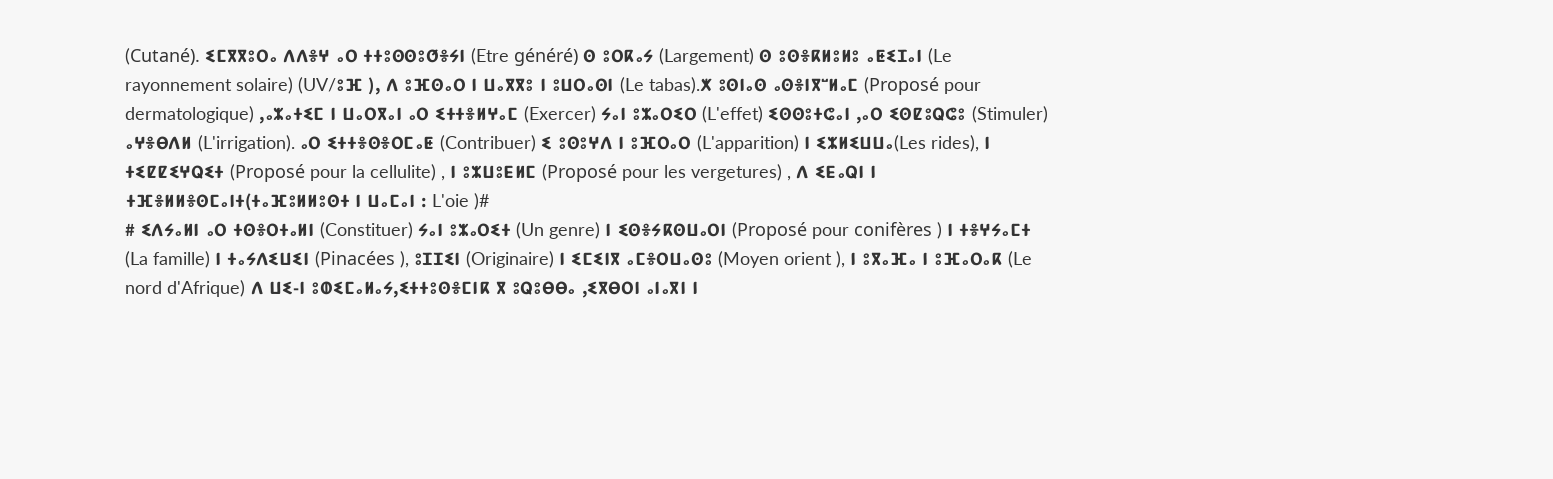(Cutané). ⵉⵎⴳⴳⵓⵔⴰ ⴷⴷⴻⵖ ⴰⵔ ⵜⵜⵓⵙⵙⵓⵚⴻⵢⵏ (Etre généré) ⵙ ⵓⵔⴽⴰⵢ (Largement) ⵙ ⵓⵙⴻⴽⵍⵓⵍⵓ ⴰⵟⵉⵊⴰⵏ (Le rayonnement solaire) (UV/ⵓⴼ ), ⴷ ⵓⴼⵙⴰⵔ ⵏ ⵡⴰⴳⴳⵓ ⵏ ⵓⵡⵔⴰⵙⵏ (Le tabas).ⵅ ⵓⵙⵏⴰⵙ ⴰⵙⴻⵏⴳⵯⵍⴰⵎ (Proposé pour dermatologique) ,ⴰⵣⴰⵜⵉⵎ ⵏ ⵡⴰⵔⴳⴰⵏ ⴰⵔ ⵉⵜⵜⴻⵍⵖⴰⵎ (Exercer) ⵢⴰⵏ ⵓⵣⴰⵔⵉⵔ (L'effet) ⵉⵙⵙⵓⵜⵛⴰⵏ ,ⴰⵔ ⵉⵙⵇⵓⵕⵛⵓ (Stimuler) ⴰⵖⴻⴱⴷⵍ (L'irrigation). ⴰⵔ ⵉⵜⵜⴻⵙⴻⵔⵎⴰⵟ (Contribuer) ⵉ ⵓⵙⵓⵖⴷ ⵏ ⵓⴼⵔⴰⵔ (L'apparition) ⵏ ⵉⵣⵍⵉⵡⵡⴰ(Les rides), ⵏ ⵜⵉⵇⵇⵉⵖⵕⵉⵜ (Proposé pour la cellulite) , ⵏ ⵓⵣⵡⵓⴹⵍⵎ (Proposé pour les vergetures) , ⴷ ⵉⴹⴰⵕⵏ ⵏ ⵜⴼⴻⵍⵍⴻⵙⵎⴰⵏⵜ(ⵜⴰⴼⵓⵍⵍⵓⵙⵜ ⵏ ⵡⴰⵎⴰⵏ : L'oie )#
# ⵉⴷⵢⴰⵍⵏ ⴰⵔ ⵜⵙⴻⵔⵜⴰⵍⵏ (Constituer) ⵢⴰⵏ ⵓⵣⴰⵔⵉⵜ (Un genre) ⵏ ⵉⵙⴻⵢⴽⵙⵡⴰⵔⵏ (Proposé pour conifères ) ⵏ ⵜⴻⵖⵢⴰⵎⵜ (La famille) ⵏ ⵜⴰⵢⴷⵉⵡⵉⵏ (Pinacées ), ⵓⵊⵊⵉⵏ (Originaire) ⵏ ⵉⵎⵉⵏⴳ ⴰⵎⴻⵔⵡⴰⵙⵓ (Moyen orient ), ⵏ ⵓⴳⴰⴼⴰ ⵏ ⵓⴼⴰⵔⴰⴽ (Le nord d'Afrique) ⴷ ⵡⵉ-ⵏ ⵓⵀⵉⵎⴰⵍⴰⵢ,ⵉⵜⵜⵓⵙⴻⵎⵏⴽ ⴳ ⵓⵕⵓⴱⴱⴰ ,ⵉⴳⴱⵔⵏ ⴰⵏⴰⴳⵏ ⵏ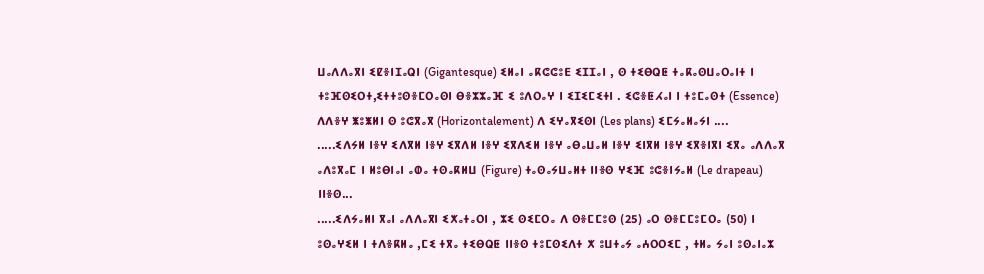ⵡⴰⴷⴷⴰⴳⵏ ⵉⵇⴻⵏⵊⴰⵕⵏ (Gigantesque) ⵉⵍⴰⵏ ⴰⴽⵛⵛⵓⴹ ⵉⵊⵊⴰⵏ , ⵙ ⵜⵉⴱⵕⵟ ⵜⴰⴽⴰⵙⵡⴰⵔⴰⵏⵜ ⵏ ⵜⵓⴼⵙⵉⵔⵜ,ⵉⵜⵜⵓⵙⴻⵎⵔⴰⵙⵏ ⴱⴻⵣⵣⴰⴼ ⵉ ⵓⴷⵔⴰⵖ ⵏ ⵉⵊⵉⵎⵉⵜⵏ . ⵉⵛⴻⵟⵃⴰⵏ ⵏ ⵜⵓⵎⴰⵙⵜ (Essence) ⴷⴷⴻⵖ ⵥⵓⵥⵍⵏ ⵙ ⵓⵛⴳⴰⴳ (Horizontalement) ⴷ ⵉⵖⴰⴳⵉⵙⵏ (Les plans) ⵉⵎⵢⴰⵍⴰⵢⵏ ....
.....ⵉⴷⵢⵍ ⵏⴻⵖ ⵉⴷⴳⵍ ⵏⴻⵖ ⵉⴳⴷⵍ ⵏⴻⵖ ⵉⴳⴷⵉⵍ ⵏⴻⵖ ⴰⴱⴰⵡⴰⵍ ⵏⴻⵖ ⵉⵏⴳⵍ ⵏⴻⵖ ⵉⴳⴻⵏⴳⵏ ⵉⴳⴰ ⴰⴷⴷⴰⴳ ⴰⴷⵓⴳⴰⵎ ⵏ ⵍⵓⴱⵏⴰⵏ ⴰⵀⴰ ⵜⵙⴰⴽⵍⵡ (Figure) ⵜⴰⵙⴰⵢⵡⴰⵍⵜ ⵏⵏⴻⵙ ⵖⵉⴼ ⵓⵛⴻⵏⵢⴰⵍ (Le drapeau) ⵏⵏⴻⵙ...
.....ⵉⴷⵢⴰⵍⵏ ⴳⴰⵏ ⴰⴷⴷⴰⴳⵏ ⵉⵅⴰⵜⴰⵔⵏ , ⵣⵉ ⵙⵉⵎⵔⴰ ⴷ ⵙⴻⵎⵎⵓⵙ (25) ⴰⵔ ⵙⴻⵎⵎⵓⵎⵔⴰ (50) ⵏ ⵓⵙⴰⵖⵉⵍ ⵏ ⵜⴷⴻⴽⵍⴰ ,ⵎⵉ ⵜⴳⴰ ⵜⵉⴱⵕⵟ ⵏⵏⴻⵙ ⵜⵓⵎⵙⵉⴷⵜ ⵅ ⵓⵡⵜⴰⵢ ⴰⵄⵔⵔⵉⵎ , ⵜⵍⴰ ⵢⴰⵏ ⵓⵙⴰⵏⴰⵣ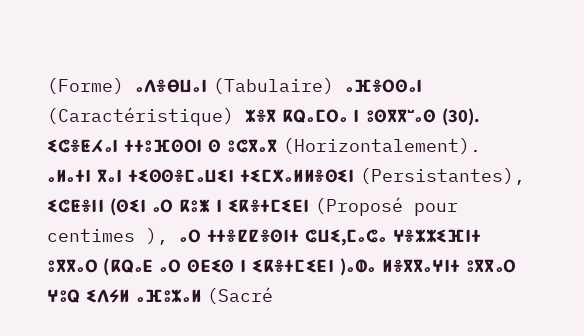(Forme) ⴰⴷⴻⴱⵡⴰⵏ (Tabulaire) ⴰⴼⴻⵔⵙⴰⵏ (Caractéristique) ⵣⴻⴳ ⴽⵕⴰⵎⵔⴰ ⵏ ⵓⵙⴳⴳⵯⴰⵙ (30). ⵉⵛⴻⵟⵃⴰⵏ ⵜⵜⵓⴼⵙⵔⵏ ⵙ ⵓⵛⴳⴰⴳ (Horizontalement).
ⴰⵍⴰⵜⵏ ⴳⴰⵏ ⵜⵉⵙⵙⴻⵎⴰⵡⵉⵏ ⵜⵉⵎⵅⴰⵍⵍⴻⵙⵉⵏ (Persistantes), ⵉⵛⵟⴻⵏⵏ (ⵙⵉⵏ ⴰⵔ ⴽⵓⵥ ⵏ ⵉⴽⴻⵜⵎⵉⴹⵏ (Proposé pour centimes ), ⴰⵔ ⵜⵜⴻⵇⵇⴻⵙⵏⵜ ⵛⵡⵉ,ⵎⴰⵛⴰ ⵖⴻⵣⵣⵉⴼⵏⵜ ⵓⴳⴳⴰⵔ (ⴽⵕⴰⴹ ⴰⵔ ⵙⴹⵉⵙ ⵏ ⵉⴽⴻⵜⵎⵉⴹⵏ )ⴰⵀⴰ ⵍⴻⴳⴳⴰⵖⵏⵜ ⵓⴳⴳⴰⵔ ⵖⵓⵕ ⵉⴷⵢⵍ ⴰⴼⵓⵣⴰⵍ (Sacré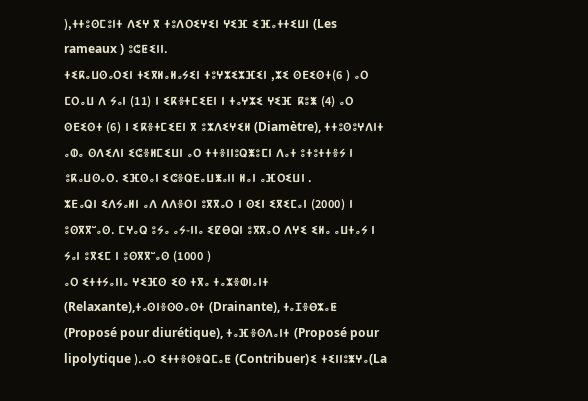),ⵜⵜⵓⵙⵎⵓⵏⵜ ⴷⵉⵖ ⴳ ⵜⵓⴷⵔⵉⵖⵉⵏ ⵖⵉⴼ ⵉⴼⴰⵜⵜⵉⵡⵏ (Les rameaux ) ⵓⵛⵟⵉⵏⵏ.
ⵜⵉⴽⴰⵡⵙⴰⵔⵉⵏ ⵜⵉⴳⵍⴰⵍⴰⵢⵉⵏ ⵜⵓⵖⵣⵉⵣⴼⵉⵏ ,ⵣⵉ ⵙⴹⵉⵙⵜ(6 ) ⴰⵔ ⵎⵔⴰⵡ ⴷ ⵢⴰⵏ (11) ⵏ ⵉⴽⴻⵜⵎⵉⴹⵏ ⵏ ⵜⴰⵖⵣⵉ ⵖⵉⴼ ⴽⵓⵥ (4) ⴰⵔ ⵙⴹⵉⵙⵜ (6) ⵏ ⵉⴽⴻⵜⵎⵉⴹⵏ ⴳ ⵓⵣⴷⵉⵖⵉⵍ (Diamètre), ⵜⵜⵓⵙⵓⵖⴷⵏⵜ ⴰⵀⴰ ⵙⴷⵉⴷⵏ ⵉⵛⴻⵍⵎⵉⵡⵏ ⴰⵔ ⵜⵜⴻⵏⵏⵓⵕⵥⵓⵎⵏ ⴷⴰⵜ ⵓⵜⵓⵜⵜⴻⵢ ⵏ ⵓⴽⴰⵡⵙⴰⵔ. ⵉⴼⵙⴰⵏ ⵉⵛⴻⵕⴹⴰⵡⵥⴰⵏⵏ ⵍⴰⵏ ⴰⴼⵔⵉⵡⵏ .
ⵣⴹⴰⵕⵏ ⵉⴷⵢⴰⵍⵏ ⴰⴷ ⴷⴷⴻⵔⵏ ⵓⴳⴳⴰⵔ ⵏ ⵙⵉⵏ ⵉⴳⵉⵎⴰⵏ (2000) ⵏ ⵓⵙⴳⴳⵯⴰⵙ. ⵎⵖⴰⵕ ⵓⵢⴰ ⴰⵢ-ⵏⵏⴰ ⵉⵇⴱⵕⵏ ⵓⴳⴳⴰⵔ ⴷⵖⵉ ⵉⵍⴰ ⴰⵡⵜⴰⵢ ⵏ ⵢⴰⵏ ⵓⴳⵉⵎ ⵏ ⵓⵙⴳⴳⵯⴰⵙ (1000 )
ⴰⵔ ⵉⵜⵜⵢⴰⵏⵏⴰ ⵖⵉⴼⵙ ⵉⵙ ⵜⴳⴰ ⵜⴰⵣⴻⵀⵏⴰⵏⵜ (Relaxante),ⵜⴰⵙⵏⴻⵙⵙⴰⵙⵜ (Drainante), ⵜⴰⵊⴻⴱⵣⴰⵟ (Proposé pour diurétique), ⵜⴰⴼⴻⵙⴷⴰⵏⵜ (Proposé pour lipolytique ).ⴰⵔ ⵉⵜⵜⴻⵙⴻⵕⵎⴰⵟ (Contribuer)ⵉ ⵜⵉⵏⵏⵓⵥⵖⴰ(La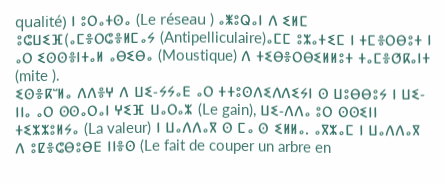qualité) ⵏ ⵓⵔⴰⵜⵙⴰ (Le réseau ) ⴰⵥⵓⵕⴰⵏ ⴷ ⵉⵍⵎ ⵓⵛⵡⵉⴼ(ⴰⵎⴻⵔⵛⴻⵍⵎⴰⵢ (Antipelliculaire)ⴰⵎⵎ ⵓⵣⴰⵜⵉⵎ ⵏ ⵜⵎⴻⵔⴱⵓⵜ ⵏ ⴰⵔ ⵉⵙⵙⴻⵏⵜⴰⵍ ⴰⴱⵉⴱⴰ (Moustique) ⴷ ⵜⵉⴱⴻⵔⴱⵉⵍⵍⵓⵜ ⵜⴰⵎⴻⵚⴽⴰⵏⵜ (mite ).
ⵉⵙⴻⴽⵯⵍⴰ ⴷⴷⴻⵖ ⴷ ⵡⵉ-ⵢⵢⴰⴹ ⴰⵔ ⵜⵜⵓⵙⴷⵉⴷⴷⵉⵢⵏ ⵙ ⵡⵓⴱⴱⵓⵢ ⵏ ⵡⵉ-ⵏⵏⴰ ⴰⵔ ⵙⵙⴰⵔⴰⵏ ⵖⵉⴼ ⵡⴰⵔⴰⵣ (Le gain), ⵡⵉ-ⴷⴷⴰ ⵓⵔ ⵙⵙⵉⵏⵏ ⵜⵉⵣⵣⵓⵍⵢⴰ (La valeur) ⵏ ⵡⴰⴷⴷⴰⴳ ⵙ ⵎⴰ ⵙ ⵉⵍⵍⴰ. ⴰⴳⵣⴰⵎ ⵏ ⵡⴰⴷⴷⴰⴳ ⴷ ⵓⵇⴻⵛⴱⵓⴱⴹ ⵏⵏⴻⵙ (Le fait de couper un arbre en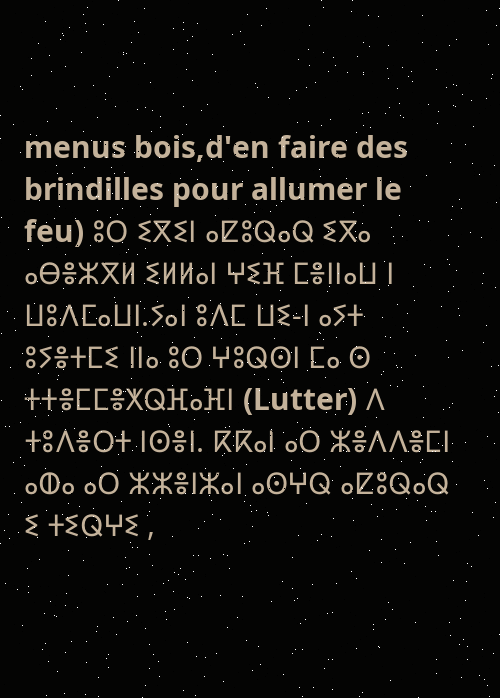menus bois,d'en faire des brindilles pour allumer le feu) ⵓⵔ ⵉⴳⵉⵏ ⴰⵇⵓⵕⴰⵕ ⵉⴳⴰ ⴰⴱⴻⵣⴳⵍ ⵉⵍⵍⴰⵏ ⵖⵉⴼ ⵎⴻⵏⵏⴰⵡ ⵏ ⵡⵓⴷⵎⴰⵡⵏ.ⵢⴰⵏ ⵓⴷⵎ ⵡⵉ-ⵏ ⴰⵢⵜ ⵓⵢⴻⵜⵎⵉ ⵏⵏⴰ ⵓⵔ ⵖⵓⵕⵙⵏ ⵎⴰ ⵙ ⵜⵜⴻⵎⵎⴻⵅⵕⴼⴰⴼⵏ (Lutter) ⴷ ⵜⵓⴷⴻⵔⵜ ⵏⵙⴻⵏ. ⴽⴽⴰⵏ ⴰⵔ ⵣⴻⴷⴷⴻⵎⵏ ⴰⵀⴰ ⴰⵔ ⵣⵣⴻⵏⵣⴰⵏ ⴰⵙⵖⵕ ⴰⵇⵓⵕⴰⵕ ⵉ ⵜⵉⵕⵖⵉ ,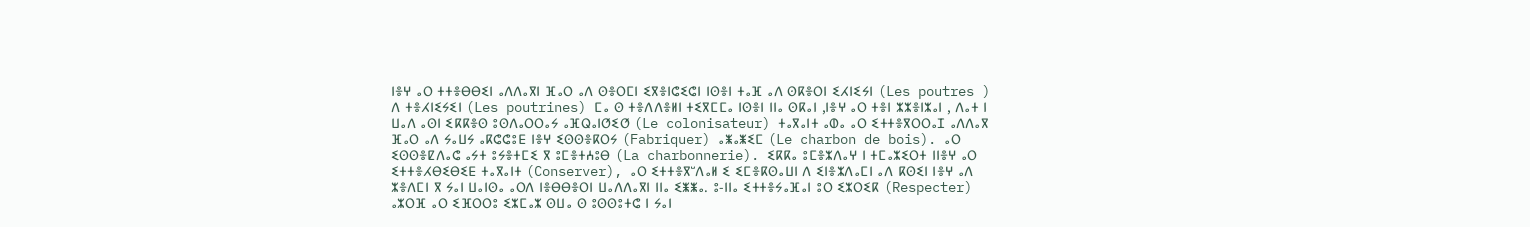ⵏⴻⵖ ⴰⵔ ⵜⵜⴻⴱⴱⵉⵏ ⴰⴷⴷⴰⴳⵏ ⴼⴰⵔ ⴰⴷ ⵙⴻⵔⵎⵏ ⵉⴳⴻⵏⵛⵉⵛⵏ ⵏⵙⴻⵏ ⵜⴰⴼ ⴰⴷ ⵙⴽⴻⵔⵏ ⵉⵃⵏⵉⵢⵏ (Les poutres ) ⴷ ⵜⴻⵃⵏⵉⵢⵉⵏ (Les poutrines) ⵎⴰ ⵙ ⵜⴻⴷⴷⴻⵍⵏ ⵜⵉⴳⵎⵎⴰ ⵏⵙⴻⵏ ⵏⵏⴰ ⵙⴽⴰⵏ ,ⵏⴻⵖ ⴰⵔ ⵜⴻⵏ ⵣⵣⴻⵏⵣⴰⵏ , ⴷⴰⵜ ⵏ ⵡⴰⴷ ⴰⵙⵏ ⵉⴽⴽⴻⵙ ⵓⵙⴷⴰⵔⵔⴰⵢ ⴰⴼⵕⴰⵏⵚⵉⵚ (Le colonisateur) ⵜⴰⴳⴰⵏⵜ ⴰⵀⴰ ⴰⵔ ⵉⵜⵜⴻⴳⵔⵔⴰⵊ ⴰⴷⴷⴰⴳ ⴼⴰⵔ ⴰⴷ ⵢⴰⵡⵢ ⴰⴽⵛⵛⵓⴹ ⵏⴻⵖ ⵉⵙⵙⴻⴽⵔⵢ (Fabriquer) ⴰⵥⴰⵥⵉⵎ (Le charbon de bois). ⴰⵔ ⵉⵙⵙⴻⵇⴷⴰⵛ ⴰⵢⵜ ⵓⵢⴻⵜⵎⵉ ⴳ ⵓⵎⴻⵜⵄⵓⴱ (La charbonnerie). ⵉⴽⴽⴰ ⵓⵎⴻⵣⴷⴰⵖ ⵏ ⵜⵎⴰⵣⵉⵔⵜ ⵏⵏⴻⵖ ⴰⵔ ⵉⵜⵜⴻⵃⴱⵉⴱⵉⴹ ⵜⴰⴳⴰⵏⵜ (Conserver), ⴰⵔ ⵉⵜⵜⴻⴳⵯⴷⴰⵍ ⵉ ⵉⵎⴻⴽⵙⴰⵡⵏ ⴷ ⵉⵏⴻⵣⴷⴰⵎⵏ ⴰⴷ ⴽⵙⵉⵏ ⵏⴻⵖ ⴰⴷ ⵣⴻⴷⵎⵏ ⴳ ⵢⴰⵏ ⵡⴰⵏⵙⴰ ⴰⵔⴷ ⵏⴻⴱⴱⴻⵔⵏ ⵡⴰⴷⴷⴰⴳⵏ ⵏⵏⴰ ⵉⵥⵥⴰ. ⵓ-ⵏⵏⴰ ⵉⵜⵜⴻⵢⴰⴼⴰⵏ ⵓⵔ ⵉⵣⵔⵉⴽ (Respecter) ⴰⵣⵔⴼ ⴰⵔ ⵉⴼⵔⵔⵓ ⵉⵣⵎⴰⵣ ⵙⵡⴰ ⵙ ⵓⵙⵙⵓⵜⵛ ⵏ ⵢⴰⵏ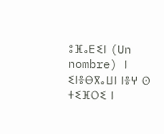ⵓⴼⴰⴹⵉⵏ (Un nombre) ⵏ ⵉⵏⴻⴱⴳⴰⵡⵏ ⵏⴻⵖ ⵙ ⵜⵉⴼⵔⵉ ⵏ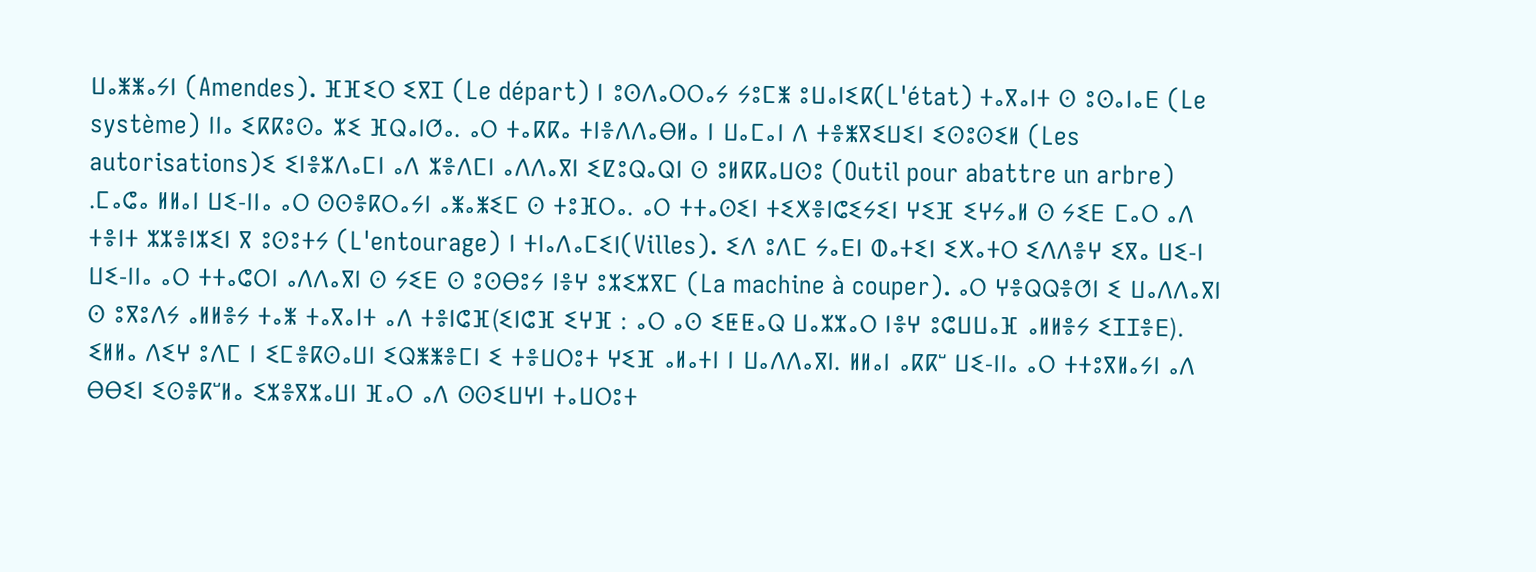ⵡⴰⵥⵥⴰⵢⵏ (Amendes). ⴼⴼⵉⵔ ⵉⴳⵊ (Le départ) ⵏ ⵓⵙⴷⴰⵔⵔⴰⵢ ⵢⵓⵎⵥ ⵓⵡⴰⵏⵉⴽ(L'état) ⵜⴰⴳⴰⵏⵜ ⵙ ⵓⵙⴰⵏⴰⴹ (Le système) ⵏⵏⴰ ⵉⴽⴽⵓⵙⴰ ⵣⵉ ⴼⵕⴰⵏⵚⴰ. ⴰⵔ ⵜⴰⴽⴽⴰ ⵜⵏⴻⴷⴷⴰⴱⵍⴰ ⵏ ⵡⴰⵎⴰⵏ ⴷ ⵜⴻⵥⴳⵉⵡⵉⵏ ⵉⵙⵓⵙⵉⵍ (Les autorisations)ⵉ ⵉⵏⴻⵣⴷⴰⵎⵏ ⴰⴷ ⵣⴻⴷⵎⵏ ⴰⴷⴷⴰⴳⵏ ⵉⵇⵓⵕⴰⵕⵏ ⵙ ⵓⵍⴽⴽⴰⵡⵙⵓ (Outil pour abattre un arbre) .ⵎⴰⵛⴰ ⵍⵍⴰⵏ ⵡⵉ-ⵏⵏⴰ ⴰⵔ ⵙⵙⴻⴽⵔⴰⵢⵏ ⴰⵥⴰⵥⵉⵎ ⵙ ⵜⵓⴼⵔⴰ. ⴰⵔ ⵜⵜⴰⵙⵉⵏ ⵜⵉⵅⴻⵏⵛⵉⵢⵉⵏ ⵖⵉⴼ ⵉⵖⵢⴰⵍ ⵙ ⵢⵉⴹ ⵎⴰⵔ ⴰⴷ ⵜⴻⵏⵜ ⵣⵣⴻⵏⵣⵉⵏ ⴳ ⵓⵙⵓⵜⵢ (L'entourage) ⵏ ⵜⵏⴰⴷⴰⵎⵉⵏ(Villes). ⵉⴷ ⵓⴷⵎ ⵢⴰⴹⵏ ⵀⴰⵜⵉⵏ ⵉⵅⴰⵜⵔ ⵉⴷⴷⴻⵖ ⵉⴳⴰ ⵡⵉ-ⵏ ⵡⵉ-ⵏⵏⴰ ⴰⵔ ⵜⵜⴰⵛⵔⵏ ⴰⴷⴷⴰⴳⵏ ⵙ ⵢⵉⴹ ⵙ ⵓⵙⴱⵓⵢ ⵏⴻⵖ ⵓⵣⵉⵣⴳⵎ (La machine à couper). ⴰⵔ ⵖⴻⵕⵕⴻⵚⵏ ⵉ ⵡⴰⴷⴷⴰⴳⵏ ⵙ ⵓⴳⵓⴷⵢ ⴰⵍⵍⴻⵢ ⵜⴰⵥ ⵜⴰⴳⴰⵏⵜ ⴰⴷ ⵜⴻⵏⵛⴼ(ⵉⵏⵛⴼ ⵉⵖⴼ : ⴰⵔ ⴰⵙ ⵉⵟⵟⴰⵕ ⵡⴰⵣⵣⴰⵔ ⵏⴻⵖ ⵓⵛⵡⵡⴰⴼ ⴰⵍⵍⴻⵢ ⵉⵊⵊⴻⴹ). ⵉⵍⵍⴰ ⴷⵉⵖ ⵓⴷⵎ ⵏ ⵉⵎⴻⴽⵙⴰⵡⵏ ⵉⵕⵥⵥⴻⵎⵏ ⵉ ⵜⴻⵡⵔⵓⵜ ⵖⵉⴼ ⴰⵍⴰⵜⵏ ⵏ ⵡⴰⴷⴷⴰⴳⵏ. ⵍⵍⴰⵏ ⴰⴽⴽⵯ ⵡⵉ-ⵏⵏⴰ ⴰⵔ ⵜⵜⵓⴳⵍⴰⵢⵏ ⴰⴷ ⴱⴱⵉⵏ ⵉⵙⴻⴽⵯⵍⴰ ⵉⵣⴻⴳⵣⴰⵡⵏ ⴼⴰⵔ ⴰⴷ ⵙⵙⵉⵡⵖⵏ ⵜⴰⵡⵔⵓⵜ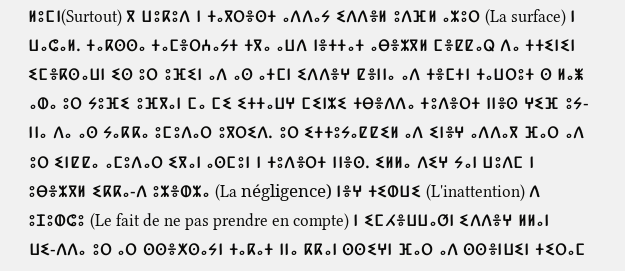ⵍⵓⵎⵏ(Surtout) ⴳ ⵡⵓⴽⵓⴷ ⵏ ⵜⴰⴳⵔⴻⵙⵜ ⴰⴷⴷⴰⵢ ⵉⴷⴷⴻⵍ ⵓⴷⴼⵍ ⴰⵣⵓⵔ (La surface) ⵏ ⵡⴰⵛⴰⵍ. ⵜⴰⴽⵙⵙⴰ ⵜⴰⵎⴻⵔⵄⴰⵢⵜ ⵜⴳⴰ ⴰⵡⴷ ⵏⴻⵜⵜⴰⵜ ⴰⴱⴻⵣⴳⵍ ⵎⴻⵇⵇⴰⵕ ⴷⴰ ⵜⵜⵉⵏⵉⵏ ⵉⵎⴻⴽⵙⴰⵡⵏ ⵉⵙ ⵓⵔ ⵓⴼⵉⵏ ⴰⴷ ⴰⵙ ⴰⵜⵎⵏ ⵉⴷⴷⴻⵖ ⵇⴻⵏⵏⴰ ⴰⴷ ⵜⴻⵎⵜⵏ ⵜⴰⵡⵔⵓⵜ ⵙ ⵍⴰⵥ ⴰⵀⴰ ⵓⵔ ⵢⵓⴼⵉ ⵓⴼⴳⴰⵏ ⵎⴰ ⵎⵉ ⵉⵜⵜⴰⵡⵖ ⵎⵉⵏⵣⵉ ⵜⴱⴻⴷⴷⴰ ⵜⵓⴷⴻⵔⵜ ⵏⵏⴻⵙ ⵖⵉⴼ ⵓⵢ-ⵏⵏⴰ ⴷⴰ ⴰⵙ ⵢⴰⴽⴽⴰ ⵓⵎⵓⴷⴰⵔ ⵓⴳⵔⵉⴷ. ⵓⵔ ⵉⵜⵜⵓⵢⴰⵇⵇⵉⵍ ⴰⴷ ⵉⵏⴻⵖ ⴰⴷⴷⴰⴳ ⴼⴰⵔ ⴰⴷ ⵓⵔ ⵉⵏⵇⵇⴰ ⴰⵎⵓⴷⴰⵔ ⵉⴳⴰⵏ ⴰⵙⵎⵓⵏ ⵏ ⵜⵓⴷⴻⵔⵜ ⵏⵏⴻⵙ. ⵉⵍⵍⴰ ⴷⵉⵖ ⵢⴰⵏ ⵡⵓⴷⵎ ⵏ ⵓⴱⴻⵣⴳⵍ ⵉⴽⴽⴰ-ⴷ ⵓⵣⴻⵀⵣⴰ (La négligence) ⵏⴻⵖ ⵜⵉⵀⵡⵉ (L'inattention) ⴷ ⵓⵊⵓⵀⵛⵓ (Le fait de ne pas prendre en compte) ⵏ ⵉⵎⵃⴻⵡⵡⴰⵚⵏ ⵉⴷⴷⴻⵖ ⵍⵍⴰⵏ ⵡⵉ-ⴷⴷⴰ ⵓⵔ ⴰⵔ ⵙⵙⴻⵅⵙⴰⵢⵏ ⵜⴰⴽⴰⵜ ⵏⵏⴰ ⴽⴽⴰⵏ ⵙⵙⵉⵖⵏ ⴼⴰⵔ ⴰⴷ ⵙⵙⴻⵏⵡⵉⵏ ⵜⵉⵔⴰⵎ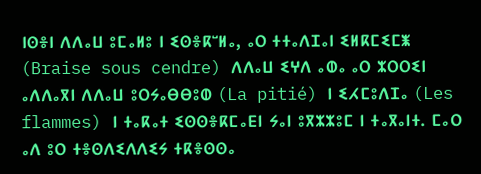ⵏⵙⴻⵏ ⴷⴷⴰⵡ ⵓⵎⴰⵍⵓ ⵏ ⵉⵙⴻⴽⵯⵍⴰ, ⴰⵔ ⵜⵜⴰⴷⵊⴰⵏ ⵉⵍⴽⵎⵉⵎⵥ (Braise sous cendre) ⴷⴷⴰⵡ ⵉⵖⴷ ⴰⵀⴰ ⴰⵔ ⵣⵔⵔⵉⵏ ⴰⴷⴷⴰⴳⵏ ⴷⴷⴰⵡ ⵓⵔⵢⴰⴱⴱⵓⵀ (La pitié) ⵏ ⵉⵃⵎⵓⴷⵊⴰ (Les flammes) ⵏ ⵜⴰⴽⴰⵜ ⵉⵙⵙⴻⴽⵎⴰⴹⵏ ⵢⴰⵏ ⵓⴳⵣⵣⵓⵎ ⵏ ⵜⴰⴳⴰⵏⵜ. ⵎⴰⵔ ⴰⴷ ⵓⵔ ⵜⴻⵙⴷⵉⴷⴷⵉⵢ ⵜⴽⴻⵙⵙⴰ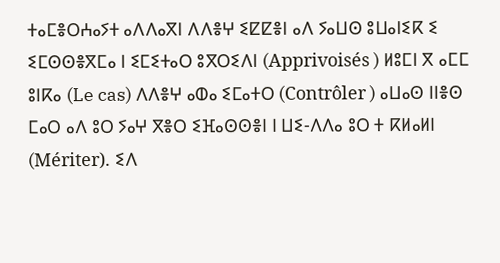ⵜⴰⵎⴻⵔⵄⴰⵢⵜ ⴰⴷⴷⴰⴳⵏ ⴷⴷⴻⵖ ⵉⵇⵇⴻⵏ ⴰⴷ ⵢⴰⵡⵙ ⵓⵡⴰⵏⵉⴽ ⵉ ⵉⵎⵙⵙⴻⴳⵎⴰ ⵏ ⵉⵎⵉⵜⴰⵔ ⵓⴳⵔⵉⴷⵏ (Apprivoisés ) ⵍⵓⵎⵏ ⴳ ⴰⵎⵎ ⵓⵏⴽⴰ (Le cas) ⴷⴷⴻⵖ ⴰⵀⴰ ⵉⵎⴰⵜⵔ (Contrôler ) ⴰⵡⴰⵙ ⵏⵏⴻⵙ ⵎⴰⵔ ⴰⴷ ⵓⵔ ⵢⴰⵖ ⴳⴻⵔ ⵉⴼⴰⵙⵙⴻⵏ ⵏ ⵡⵉ-ⴷⴷⴰ ⵓⵔ ⵜ ⴽⵍⴰⵍⵏ (Mériter). ⵉⴷ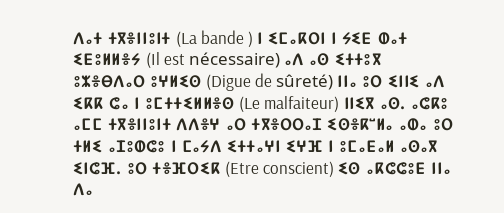ⴷⴰⵜ ⵜⴳⴻⵏⵏⵓⵏⵜ (La bande ) ⵏ ⵉⵎⴰⴽⵔⵏ ⵏ ⵢⵉⴹ ⵀⴰⵜ ⵉⴹⵓⵍⵍⴻⵢ (Il est nécessaire) ⴰⴷ ⴰⵙ ⵉⵜⵜⵓⴳ ⵓⵣⴻⴱⴷⴰⵔ ⵓⵖⵍⵉⵙ (Digue de sûreté) ⵏⵏⴰ ⵓⵔ ⵉⵏⵏⵉ ⴰⴷ ⵉⴽⴽ ⵛⴰ ⵏ ⵓⵎⵜⵜⵉⵍⵍⴻⵙ (Le malfaiteur) ⵏⵏⵉⴳ ⴰⵙ. ⴰⵛⴽⵓ ⴰⵎⵎ ⵜⴳⴻⵏⵏⵓⵏⵜ ⴷⴷⴻⵖ ⴰⵔ ⵜⴳⴻⵔⵔⴰⵊ ⵉⵙⴻⴽⵯⵍⴰ ⴰⵀⴰ ⵓⵔ ⵜⵍⵉ ⴰⵊⵓⵀⵛⵓ ⵏ ⵎⴰⵢⴷ ⵉⵜⵜⴰⵖⵏ ⵉⵖⴼ ⵏ ⵓⵎⴰⴹⴰⵍ ⴰⵙⴰⴳ ⵉⵏⵛⴼ. ⵓⵔ ⵜⴻⴼⵔⵉⴽ (Etre conscient) ⵉⵙ ⴰⴽⵛⵛⵓⴹ ⵏⵏⴰ ⴷⴰ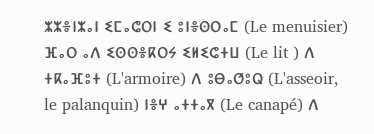ⵣⵣⴻⵏⵣⴰⵏ ⵉⵎⴰⵛⵔⵏ ⵉ ⵓⵏⴻⵙⵔⴰⵎ (Le menuisier) ⴼⴰⵔ ⴰⴷ ⵉⵙⵙⴻⴽⵔⵢ ⵉⵍⵉⵛⵜⵡ (Le lit ) ⴷ ⵜⴽⴰⴼⵓⵜ (L'armoire) ⴷ ⵓⴱⴰⵚⵓⵕ (L'asseoir, le palanquin) ⵏⴻⵖ ⴰⵜⵜⴰⴳ (Le canapé) ⴷ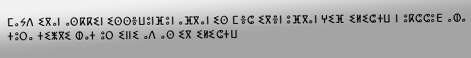ⵎⴰⵢⴷ ⵉⴳⴰⵏ ⴰⵙⴽⴽⵉⵏ ⵉⵙⵙⴻⵡⵓⵏⴼⵓⵏ ⴰⴼⴳⴰⵏ ⵉⵙ ⵎⴻⵛ ⵉⴳⴻⵏ ⵓⴼⴳⴰⵏ ⵖⵉⴼ ⵉⵍⵉⵛⵜⵡ ⵏ ⵓⴽⵛⵛⵓⴹ ⴰⵀⴰ ⵜⵓⵔⴰ ⵜⵉⵥⴳⵉ ⵀⴰⵜ ⵓⵔ ⵉⵏⵏⵉ ⴰⴷ ⴰⵙ ⵉⴳ ⵉⵍⵉⵛⵜⵡ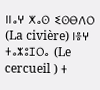ⵏⵏⴰⵖ ⵅⴰⵙ ⵉⵙⴱⴷⵔ (La civière) ⵏⴻⵖ ⵜⴰⵣⵓⵊⵔⴰ (Le cercueil ) ⵜ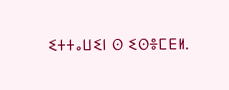ⵉⵜⵜⴰⵡⵉⵏ ⵙ ⵉⵙⴻⵎⴹⵍ.